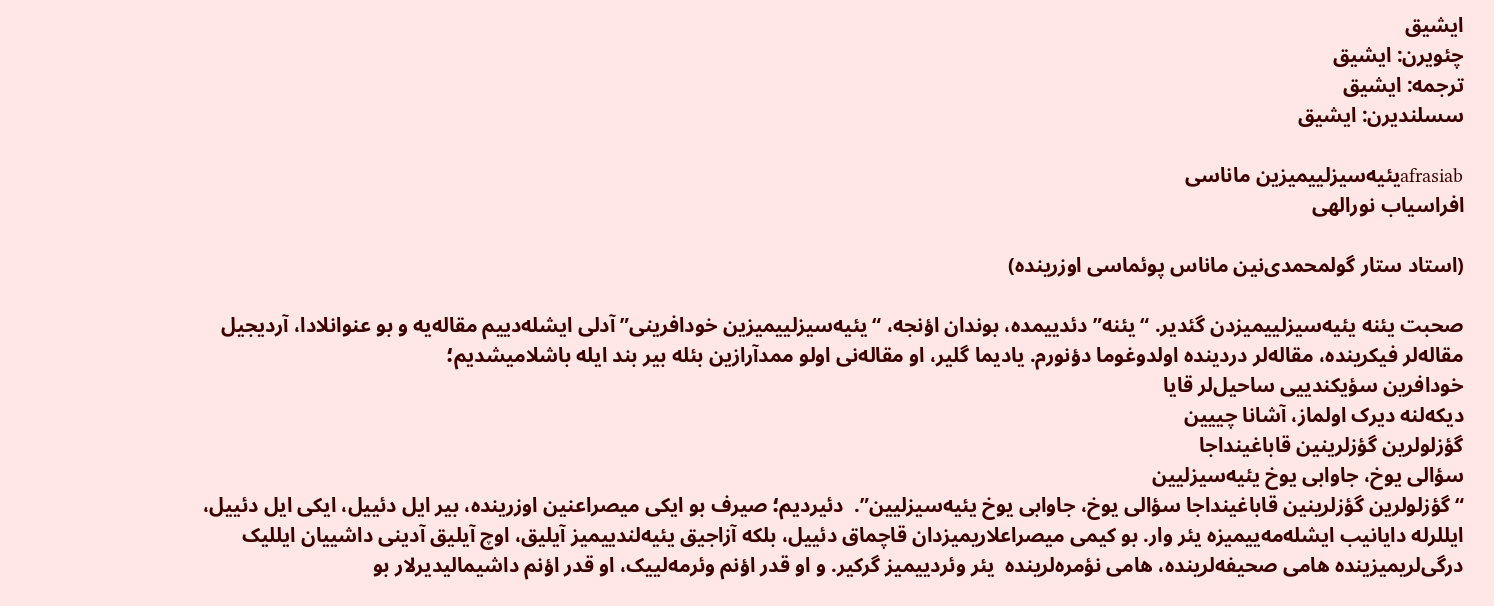ایشیق
چئویرن: ایشیق
ترجمه: ایشیق
سسلندیرن: ایشیق

afrasiabیئیه‌سیزلییمیزین ماناسی
افراسیاب نورالهی

(استاد ستار گولمحمدی‌نین ماناس پوئماسی اوز‌رینده)

صحبت یئنه یئیه‌سیزلییمیزدن گئدیر. “یئنه” دئدییمده، بوندان اؤنجه، “یئیه‌سیزلییمیزین خودافرینی” آدلی ایشله‌دییم مقاله‌یه و بو عنوانلادا، آردیجیل مقاله‌لر فیکرینده، مقاله‌لر دردینده اولدوغوما دؤنورم. یادیما گلیر، او مقاله‌نی اولو ممدآرازین بئله بیر بند ایله باشلامیشدیم؛
خودافرین سؤیکندییی ساحیل‌لر قایا
دیکه‌لنه دیرک اولماز، آشانا چییین
گؤزلولرین گؤزلرینین قاباغینداجا
سؤالی یوخ، جاوابی یوخ یئیه‌سیزلیین
“گؤزلولرین گؤزلرینین قاباغینداجا سؤالی یوخ، جاوابی یوخ یئیه‌سیزلیین”.  دئیردیم؛ صیرف بو ایکی میصراعنین اوزرینده، بیر ایل دئییل، ایکی ایل دئییل، ایللرله دایانیب ایشله‌مه‌ییمیزه یئر وار. بو کیمی میصراعلاریمیزدان قاچماق دئییل، بلکه آزاجیق یئیه‌لندییمیز آیلیق، اوچ آیلیق آدینی داشییان ایللیک درگی‌لریمیزینده هامی صحیفه‌لرینده، هامی نؤمره‌لرینده  یئر وئردییمیز گرکیر. و او قدر اؤنم وئرمه‌لییک، او قدر اؤنم داشیمالیدیرلار بو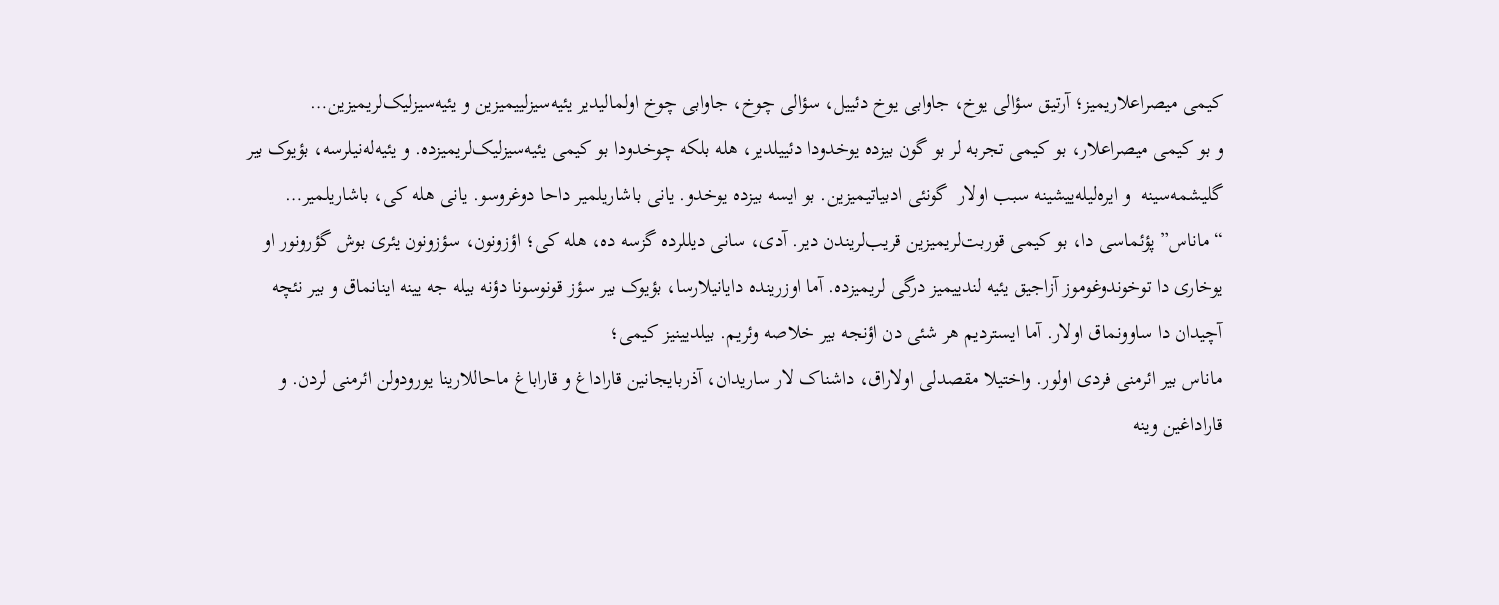کیمی میصراعلاریمیز؛ آرتیق سؤالی یوخ، جاوابی یوخ دئییل، سؤالی چوخ، جاوابی چوخ اولمالیدیر یئیه‌سیزلییمیزین و یئیه‌سیزلیک‌لریمیزین…
و بو کیمی میصراعلار، بو کیمی تجربه لر بو گون بیزده یوخدودا دئییلدیر، هله بلکه چوخدودا بو کیمی یئیه‌سیزلیک‌لریمیزده. و یئیه‌له‌نیلرسه، بؤیوک بیر گلیشمه‌سینه  و ایره‌لیله‌ییشینه سبب اولار  گونئی ادبیاتیمیزین. بو ایسه بیزده یوخدو. یانی باشاریلمیر داحا دوغروسو. یانی هله کی، باشاریلمیر…
“ماناس” پؤئماسی دا، بو کیمی قوربت‌لریمیزین قریب‌لریندن دیر. آدی، سانی دیللرده گزسه ده، هله کی؛ اؤزونون، سؤزونون یئری بوش گؤرونور او یوخاری دا توخوندوغوموز آزاجیق یئیه لندییمیز درگی لریمیزده. آما اوزرینده دایانیلارسا، بؤیوک بیر سؤز قونوسونا دؤنه بیله جه یینه اینانماق و بیر نئچه آچیدان دا ساوونماق اولار. آما ایستردیم هر شئی دن اؤنجه بیر خلاصه وئریم. بیلدیینیز کیمی؛
ماناس بیر ائرمنی فردی اولور. واختیلا مقصدلی اولاراق، داشناک لار ساریدان، آذربایجانین قاراداغ و قاراباغ ماحاللارینا یورودولن ائرمنی لردن. و قاراداغین وینه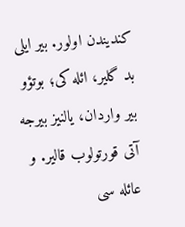کندیندن اولور. بیر ایلی بد گلیر، ائله کی؛ بوتؤو بیر واردان، یالنیز بیرجه آتی قورتولوب قالیر. و عائله سی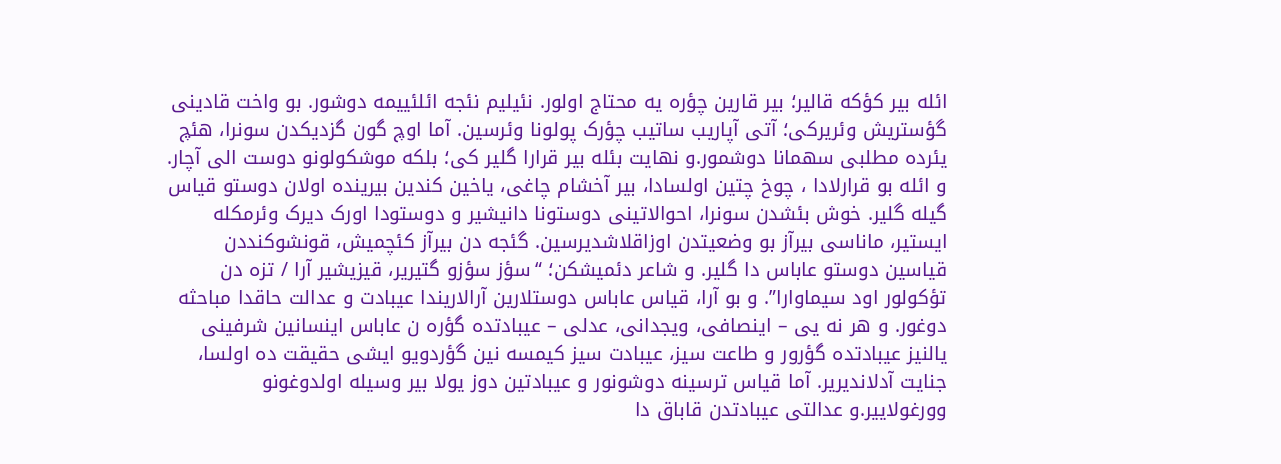ائله بیر کؤکه قالیر؛ بیر قارین چؤره یه محتاج اولور. نئیلیم نئجه ائلئییمه دوشور. بو واخت قادینی گؤستریش وئریرکی؛ آتی آپاریب ساتیب چؤرک پولونا وئرسین. آما اوچ گون گزدیکدن سونرا، هئچ یئرده مطلبی سهمانا دوشمور.و نهایت بئله بیر قرارا گلیر کی؛ بلکه موشکولونو دوست الی آچار. و ائله بو قرارلادا ، چوخ چتین اولسادا، بیر آخشام چاغی، یاخین کندین بیرینده اولان دوستو قیاس گیله گلیر. خوش بئشدن سونرا، احوالاتینی دوستونا دانیشیر و دوستودا اورک دیرک وئرمکله ایستیر، ماناسی بیرآز بو وضعیتدن اوزاقلاشدیرسین. گئجه دن بیرآز کئچمیش، قونشوکنددن قیاسین دوستو عاباس دا گلیر. و شاعر دئمیشکن؛ “سؤز سؤزو گتیریر، قیزیشیر آرا / تزه دن تؤکولور اود سیماوارا”. و بو آرا، قیاس عاباس دوستلارین آرالاریندا عیبادت و عدالت حاقدا مباحثه دوغور. و هر نه یی – اینصافی، ویجدانی، عدلی – عیبادتده گؤره ن عاباس اینسانین شرفینی یالنیز عیبادتده گؤرور و طاعت سیز، عیبادت سیز کیمسه نین گؤردویو ایشی حقیقت ده اولسا، جنایت آدلاندیریر. آما قیاس ترسینه دوشونور و عیبادتین دوز یولا بیر وسیله اولدوغونو وورغولاییر.و عدالتی عیبادتدن قاباق دا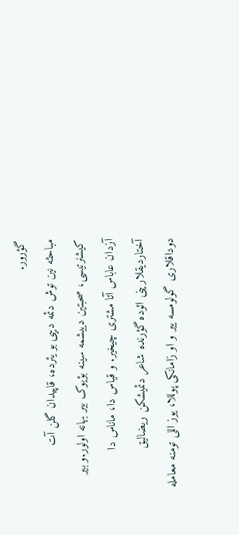گؤرور.
مباحثه نین توش دئمه دییی بو یئرده، قاپیدان گلن آت کیشنرتیسی، صحبتین دییشمه سینه بؤیوک بیر بهانه اولور.و بیر آزدان عاباس آتا مشتری چیخیر. و قیاس دا، ماناس دا آختاردیقلارینی ائوده گؤرنده شاعر دئمیشکن ریضالیق دوداقلاری گولومسه ییر و او زامانکی پوللا، یوز اللی تومنه معامله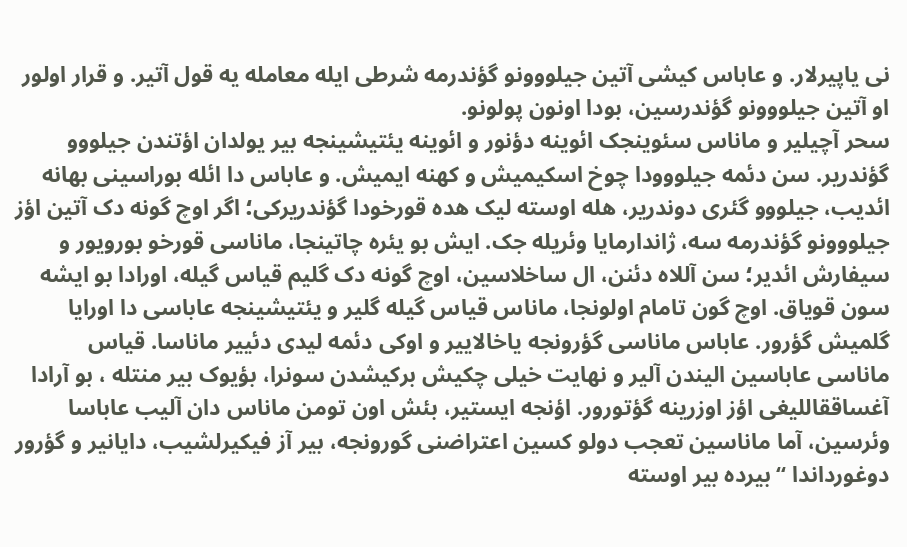نی یاپیرلار. و عاباس کیشی آتین جیلووونو گؤندرمه شرطی ایله معامله یه قول آتیر. و قرار اولور او آتین جیلووونو گؤندرسین، بودا اونون پولونو.
سحر آچیلیر و ماناس سئوینجک ائوینه دؤنور و ائوینه یئتیشینجه بیر یولدان اؤتندن جیلووو گؤندریر. سن دئمه جیلووودا چوخ اسکیمیش و کهنه ایمیش. و عاباس دا ائله بوراسینی بهانه ائدیب، جیلووو گئری دوندریر، هله اوسته لیک هده قورخودا گؤندریرکی؛ اگر اوچ گونه دک آتین اؤز جیلووونو گؤندرمه سه، ژاندارمایا وئریله جک. ایش بو یئره چاتینجا، ماناسی قورخو بورویور و سیفارش ائدیر؛ سن آللاه دئنن، ال ساخلاسین، اوچ گونه دک گلیم قیاس گیله، اورادا بو ایشه سون قویاق. اوچ گون تامام اولونجا، ماناس قیاس گیله گلیر و یئتیشینجه عاباسی دا اورایا گلمیش گؤرور. عاباس ماناسی گؤرونجه یاخالاییر و اوکی دئمه لیدی دئییر ماناسا. قیاس ماناسی عاباسین الیندن آلیر و نهایت خیلی چکیش برکیشدن سونرا، بؤیوک بیر منتله ، بو آرادا آغساققاللیغی اؤز اوزرینه گؤتورور. اؤنجه ایستیر، بئش اون تومن ماناس دان آلیب عاباسا وئرسین، آما ماناسین تعجب دولو کسین اعتراضنی گورونجه، بیر آز فیکیرلشیب، دایانیر و گؤرور دوغورداندا “بیرده بیر اوسته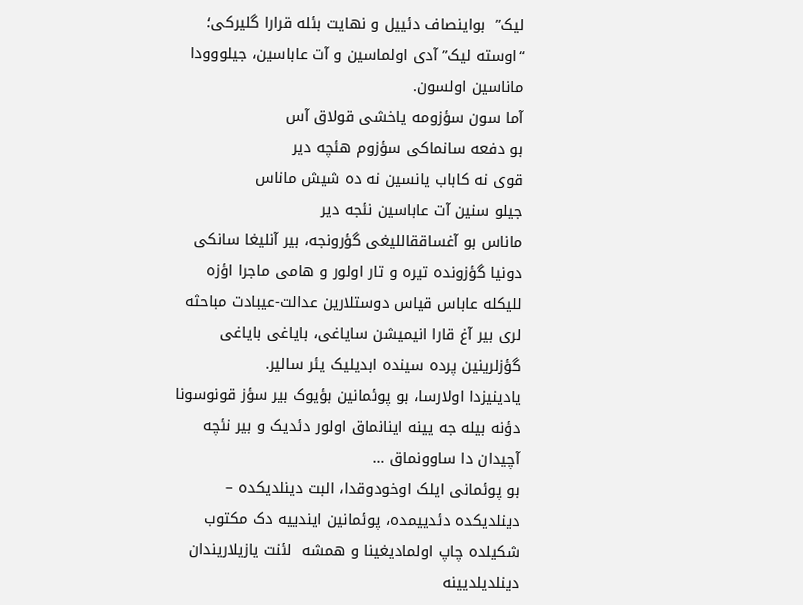لیک”  بواینصاف دئییل و نهایت بئله قرارا گلیرکی؛ “اوسته لیک” آدی اولماسین و آت عاباسین، جیلووودا ماناسین اولسون.
آما سون سؤزومه یاخشی قولاق آس
بو دفعه سانماکی سؤزوم هئچه دیر
قوی نه کاباب یانسین نه ده شیش ماناس
جیلو سنین آت عاباسین نئجه دیر
ماناس بو آغساققاللیغی گؤرونجه، بیر آنلیغا سانکی دونیا گؤزونده تیره و تار اولور و هامی ماجرا اؤزه للیکله عاباس قیاس دوستلارین عدالت-عیبادت مباحثه لری بیر آغ قارا انیمیشن سایاغی، بایاغی بایاغی گؤزلرینین پرده سینده ابدیلیک یئر سالیر.
یادینیزدا اولارسا، بو پوئمانین بؤیوک بیر سؤز قونوسونا دؤنه بیله جه یینه اینانماق اولور دئدیک و بیر نئچه آچیدان دا ساوونماق …
بو پوئمانی ایلک اوخودوقدا، البت دینلدیکده – دینلدیکده دئدییمده، پوئمانین ایندییه دک مکتوب شکیلده چاپ اولمادیغینا و همشه  لئنت یازیلاریندان دینلدیلدیینه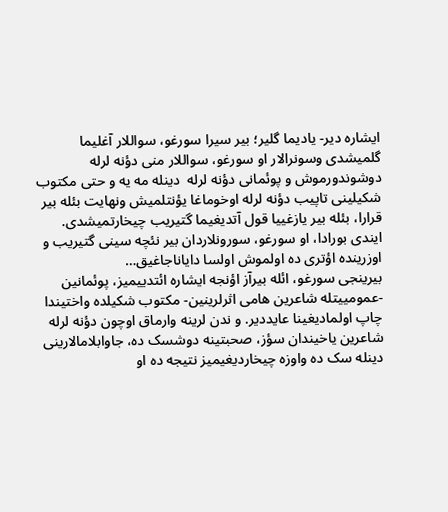ایشاره دیر- یادیما گلیر؛ بیر سیرا سورغو، سواللار آغلیما گلمیشدی وسونرالار او سورغو، سواللار منی دؤنه لرله دوشوندورموش و پوئمانی دؤنه لرله  دینله مه یه و حتی مکتوب شکیلینی تاپیب دؤنه لرله اوخوماغا یؤنتلمیش ونهایت بئله بیر قرارا، بئله بیر یازغییا قول آتدیغیما گتیریب چیخارتمیشدی.
ایندی بورادا، او سورغو، سورونلاردان بیر نئچه سینی گتیریب و اوزرینده اؤتری ده اولموش اولسا دایاناجاغیق…
بیرینجی سورغو، ائله بیرآز اؤنجه ایشاره ائتدییمیز، پوئمانین -عمومییتله شاعرین هامی اثرلرینین- مکتوب شکیلده واختیندا چاپ اولمادیغینا عایددیر. و ندن لرینه وارماق اوچون دؤنه لرله  شاعرین یاخیندان سؤز، صحبتینه دوشسک ده، جاوابلامالارینی دینله سک ده واوزه چیخاردیغیمیز نتیجه ده او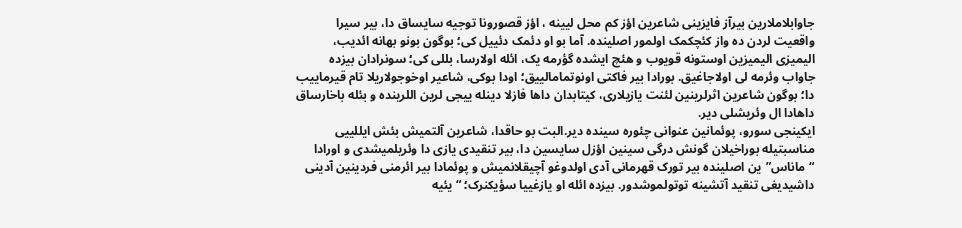جاوابلاملارین بیرآز فایزینی شاعرین اؤز کم محل لیینه ، اؤز قصورونا توجیه سایساق دا، بیر سیرا واقعیت لردن ده واز کئچکمک اولمور اصلینده. آما بو او دئمک دئییل کی؛ بوگون بونو بهانه ائدیب، الیمیزی الیمیزین اوستونه قویوب و هئچ ایشده گؤرمه یک، ائله اولارسا، بللی کی؛ سونرادان بیزده جاواب وئرمه لی اولاجاغیق. بورادا بیر فاکتی اونوتمامالییق؛ اودا بوکی، شاعیر اوخوجولاریلا تام قیرماییب دا؛ بوگون شاعرین اثرلرینین لئنت یازیلاری، کیتابدان داها فازلا دینله ییجی لرین اللرینده و بئله باخارساق داهادا ال وئریشلی دیر.
ایکینجی سورو، پوئمانین عنوانی چئوره سینده دیر.البت بو حاقدا، شاعرین آلتمیش بئش ایللییی مناسبتیله بوراخیلان گونش درگی سینین اؤزل سایسین دا، بیر تنقیدی یازی دا وئریلمیشدی و اورادا “ماناس”ین اصلینده بیر تورک قهرمانی آدی اولدوغو آچیقلانمیش و پوئمادا بیر ائرمنی فردینین آدینی داشیدیغی تنقید آتشینه توتولموشدور. بیزده ائله او یازغییا سؤیکنرک؛ “یئیه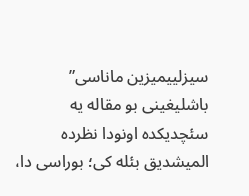سیزلییمیزین ماناسی” باشلیغینی بو مقاله یه سئچدیکده اونودا نظرده المیشدیق بئله کی؛ بوراسی دا،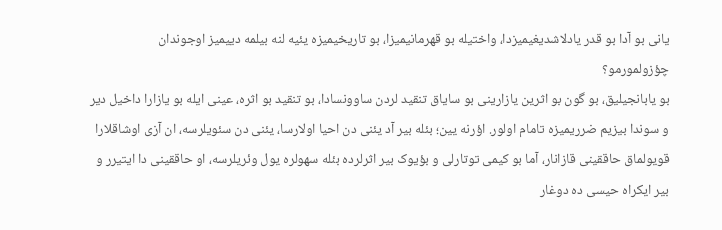یانی بو آدا بو قدر یادلاشدیغیمیزدا، واختیله بو قهرمانیمیزا، بو تاریخیمیزه یئیه لنه بیلمه دییمیز اوجوندان چؤزولمورمو؟
بو یابانجیلیق، بو گون بو اثرین یازارینی بو سایاق تنقید لردن ساوونسادا، بو تنقید بو اثره، عینی ایله بو یازارا داخیل دیر و سوندا بیزیم ضرریمیزه تامام اولور. اؤرنه یین؛ بئله بیر آد یئنی دن احیا اولارسا، یئنی دن سئویلرسه، ان آزی اوشاقلارا قویولماق حاققینی قازانار، آما بو کیمی توتارلی و بؤیوک بیر اثرلرده بئله سهولره یول وئریلرسه، او حاققینی دا ایتیرر و بیر ایکراه حیسی ده دوغار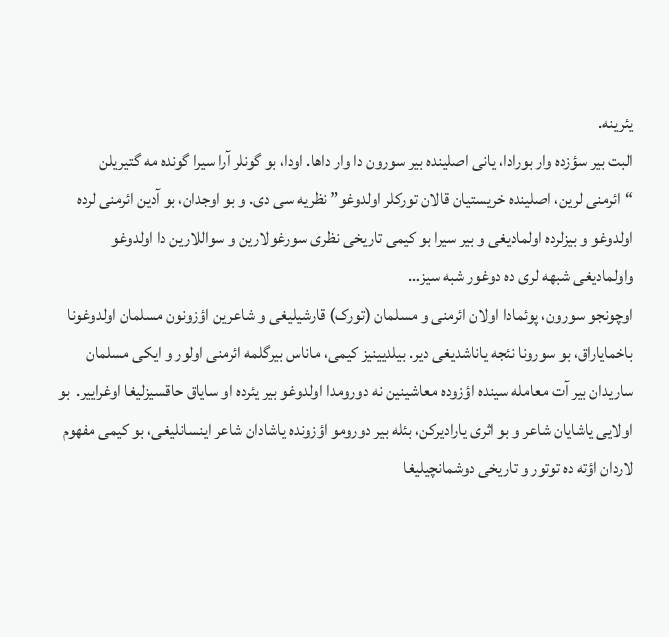یئرینه.
البت بیر سؤزده وار بورادا، یانی اصلینده بیر سورون دا وار داها. اودا، بو گونلر آرا سیرا گونده مه گتیریلن “ائرمنی لرین، اصلینده خریستیان قالان تورکلر اولدوغو” نظریه سی دی. و بو اوجدان، بو آدین ائرمنی لرده اولدوغو و بیزلرده اولمادیغی و بیر سیرا بو کیمی تاریخی نظری سورغولارین و سواللارین دا اولدوغو واولمادیغی شبهه لری ده دوغور شبه سیز…
اوچونجو سورون، پوئمادا اولان ائرمنی و مسلمان (تورک) قارشیلیغی و شاعرین اؤزونون مسلمان اولدوغونا باخمایاراق، بو سورونا نئجه یاناشدیغی دیر. بیلدیینیز کیمی، ماناس بیرگلمه ائرمنی اولور و ایکی مسلمان ساریدان بیر آت معامله سینده اؤزوده معاشینین نه دورومدا اولدوغو بیر یئرده او سایاق حاقسیزلیغا اوغراییر.  بو اولایی یاشایان شاعر و بو اثری یارادیرکن، بئله بیر دورومو اؤزونده یاشادان شاعر اینسانلیغی، بو کیمی مفهوم لاردان اؤته ده توتور و تاریخی دوشمانچیلیغا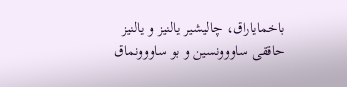باخمایاراق، چالیشیر یالنیز و یالنیز حاققی ساووونسین و بو ساووونماق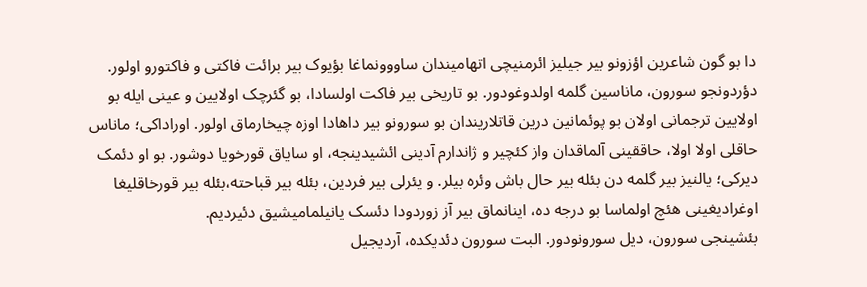دا بو گون شاعرین اؤزونو بیر جیلیز ائرمنیچی اتهامیندان ساووونماغا بؤیوک بیر برائت فاکتی و فاکتورو اولور.
دؤردونجو سورون، ماناسین گلمه اولدوغودور. بو تاریخی بیر فاکت اولسادا، بو گئرچک اولایین و عینی ایله بو اولایین ترجمانی اولان بو پوئمانین درین قاتلاریندان بو سورونو بیر داهادا اوزه چیخارماق اولور. اوراداکی؛ ماناس حاقلی اولا اولا، حاققینی آلماقدان واز کئچیر و ژاندارم آدینی ائشیدینجه، او سایاق قورخویا دوشور. بو او دئمک دیرکی؛ یالنیز بیر گلمه دن بئله بیر حال باش وئره بیلر. و یئرلی بیر فردین، بئله بیر قباحته،بئله بیر قورخاقلیغا اوغرادیغینی هئچ اولماسا بو درجه ده، اینانماق بیر آز زوردودا دئسک یانیلمامیشیق دئیردیم.
بئشینجی سورون، دیل سورونودور. البت سورون دئدیکده، آردیجیل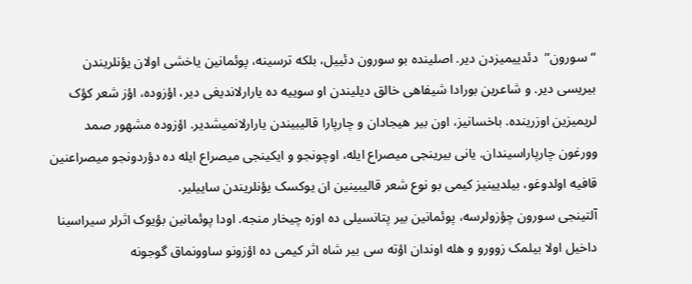“سورون”  دئدییمیزدن دیر. اصلینده بو سورون دئییل، بلکه ترسینه، پوئمانین یاخشی اولان یؤنلریندن بیریسی دیر. و شاعرین بورادا شیفاهی خالق دیلیندن او سوییه ده یارارلاندیغی دیر، اؤزوده، اؤز شعر کؤک لریمیزین اوزرینده. باخسانیز، اون بیر هیجادان و چارپارا قالیبیندن یارارلانمیشدیر. اؤزوده مشهور صمد وورغون چارپاراسیندان. یانی بیرینجی میصراع ایله، اوچونجو و ایکینجی میصراع ایله ده دؤردونجو میصراعنین قافیه اولدوغو، بیلدیینیز کیمی بو نوع شعر قالیبینین ان یوکسک یؤنلریندن ساییلیر.
آلتینجی سورون چؤزولرسه، پوئمانین بیر پتانسیلی ده اوزه چیخار منجه. اودا پوئمانین بؤیوک اثرلر سیراسینا داخیل اولا بیلمک زوورو و هله اوندان اؤته سی بیر شاه اثر کیمی ده اؤزونو ساوونماق گوجونه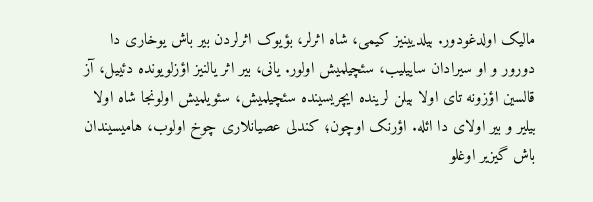مالیک اولدغودور. بیلدیینیز کیمی، شاه اثرلر، بؤیوک اثرلردن بیر باش یوخاری دا دورور و او سیرادان ساییلیب، سئچیلمیش اولور. یانی، بیر اثر یالنیز اؤزلویونده دئییل، آز قالسین اؤزونه تای اولا بیلن لرینده ایچریسینده سئچیلمیش، سئویلمیش اولونجا شاه اولا بیلیر و بیر اولای دا ائله. اؤرنک اوچون؛ کندلی عصیانلاری چوخ اولوب، هامیسیندان باش گیزیر اوغلو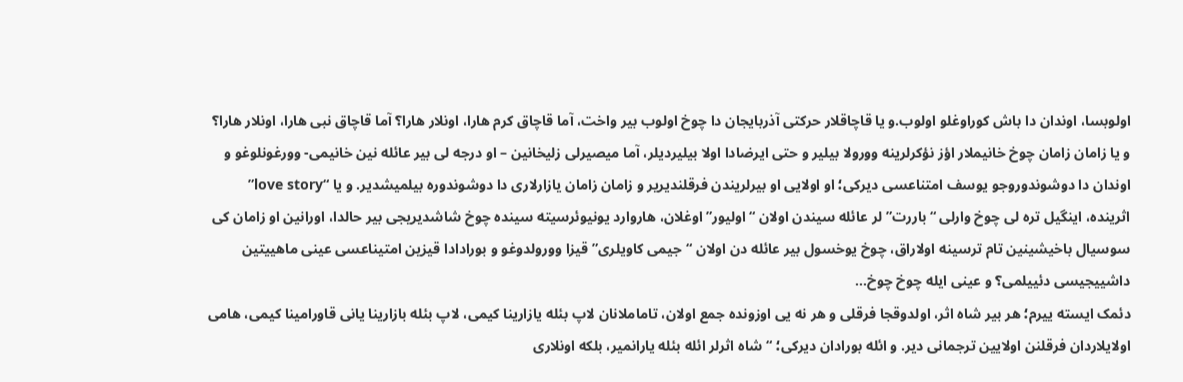اولوبسا، اوندان دا باش کوراوغلو اولوب.و یا قاچاقلار حرکتی آذربایجان دا چوخ اولوب بیر واخت، آما قاچاق کرم هارا، اونلار هارا؟ آما قاچاق نبی هارا، اونلار هارا؟ و یا زامان زامان چوخ خانیملار اؤز نؤکرلرینه وورولا بیلیر و حتی ایرضادا اولا بیلیردیلر، آما میصیرلی زلیخانین – او درجه لی بیر عائله نین خانیمی- وورغونلوغو و اوندان دا دوشوندوروجو یوسف امتناعسی دیرکی؛ او اولایی او بیرلریندن فرقلندیریر و زامان زامان یازارلاری دا دوشوندوره بیلمیشدیر. و یا “love story” اثرینده، اینگیل تره لی چوخ وارلی “باررت”لر عائله سیندن اولان “اولیور” اوغلان، هاروارد یونیوئرسیته سینده چوخ شاشدیریجی بیر حالدا، اورانین او زامان کی سوسیال باخیشینین تام ترسینه اولاراق، چوخ یوخسول بیر عائله دن اولان “جیمی کاویلری” قیزا وورولدوغو و بورادادا قیزین امتیناعسی عینی ماهییتین داشییجیسی دئییلمی؟ و عینی ایله چوخ چوخ…
دئمک ایسته ییرم؛ هر بیر شاه اثر، اولدوقجا فرقلی و هر نه یی اوزونده جمع اولان، تاماملانان لاپ بئله یازارینا کیمی، لاپ بئله بازارینا یانی قاورامینا کیمی، هامی اولایلاردان فرقلنن اولایین ترجمانی دیر. و ائله بورادان دیرکی؛ “شاه اثرلر ائله بئله یارانمیر، بلکه اونلاری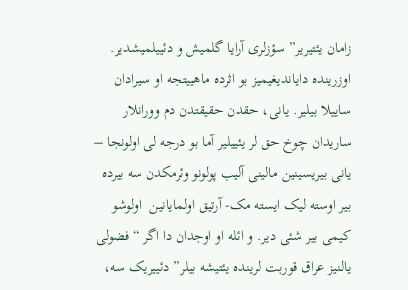زامان یئتیریر” سؤزلری آرایا گلمیش و دئییلمیشدیر.
اوزرینده دایاندیغیمیز بو اثرده ماهییتجه او سیرادان ساییلا بیلیر. یانی، حقدن حقیقتدن دم وورانلار ساریدان چوخ حق لر یئییلیر آما بو درجه لی اولونجا – یانی بیریسینین مالینی آلیب پولونو وئرمکدن سه بیرده بیر اوسته لیک ایسته مک- آرتیق اولمایانین  اولوشو کیمی بیر شئی دیر. و ائله او اوجدان دا اگر “فضولی یالنیز عراق قوربت لرینده یئتیشه بیلر” دئییریک سه،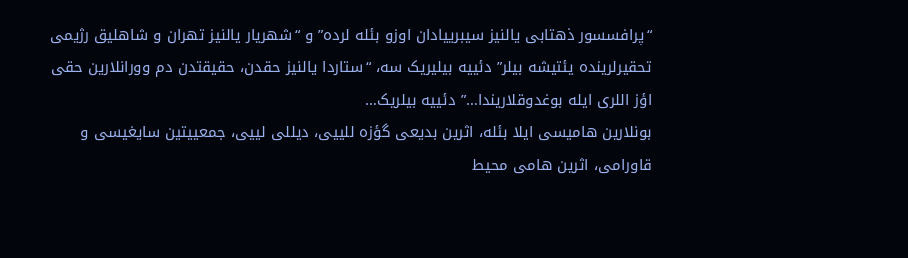“پرافسسور ذهتابی یالنیز سیبرییادان اوزو بئله لرده” و “شهریار یالنیز تهران و شاهلیق رژیمی تحقیرلرینده یئتیشه بیلر” دئییه بیلیریک سه، “ستاردا یالنیز حقدن، حقیقتدن دم وورانلارین حقی اؤز اللری ایله بوغدوقلاریندا…” دئییه بیلریک…
بونلارین هامیسی ایلا بئله، اثرین بدیعی گؤزه للییی، دیللی لییی، جمعییتین سایغیسی و قاورامی، اثرین هامی محیط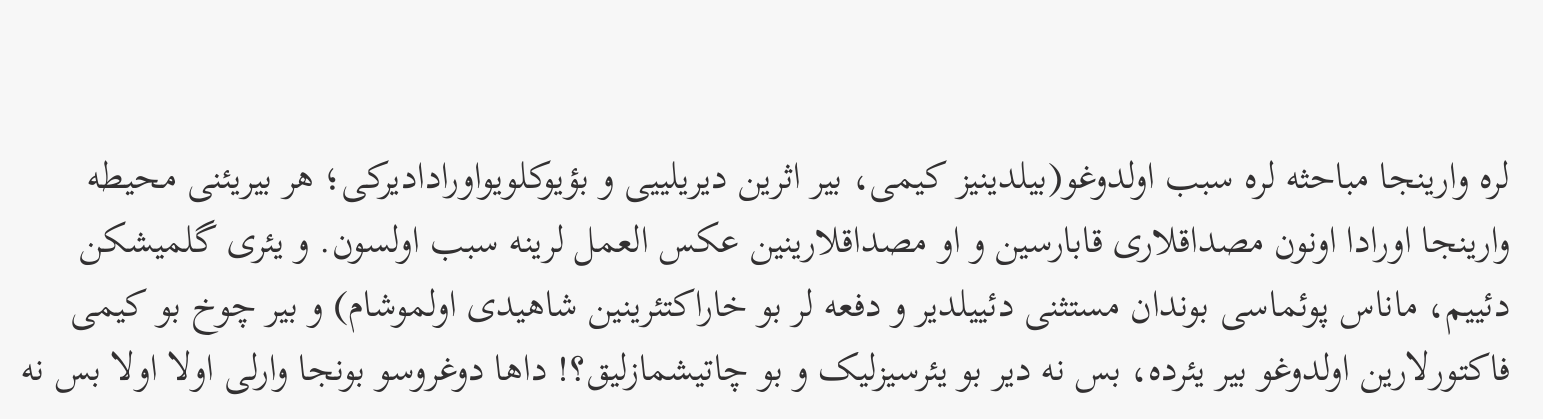لره وارینجا مباحثه لره سبب اولدوغو(بیلدینیز کیمی، بیر اثرین دیریلییی و بؤیوکلویواورادادیرکی؛ هر بیریئنی محیطه وارینجا اورادا اونون مصداقلاری قابارسین و او مصداقلارینین عکس العمل لرینه سبب اولسون. و یئری گلمیشکن دئییم، ماناس پوئماسی بوندان مستثنی دئییلدیر و دفعه لر بو خاراکتئرینین شاهیدی اولموشام) و بیر چوخ بو کیمی فاکتورلارین اولدوغو بیر یئرده، بس نه دیر بو یئرسیزلیک و بو چاتیشمازلیق؟! داها دوغروسو بونجا وارلی اولا اولا بس نه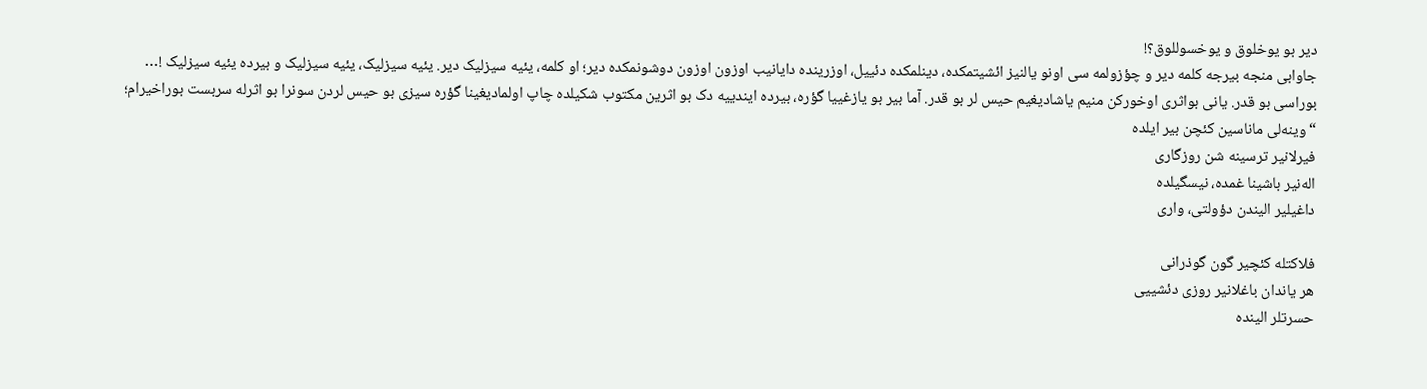دیر بو یوخلوق و یوخسوللوق؟!
جاوابی منجه بیرجه کلمه دیر و چؤزولمه سی اونو یالنیز ائشیتمکده، دینلمکده دئییل، اوزرینده دایانیب اوزون اوزون دوشونمکده دیر؛ او کلمه، یئیه سیزلیک دیر. یئیه سیزلیک، یئیه سیزلیک و بیرده یئیه سیزلیک !…
بوراسی بو قدر. یانی بواثری اوخورکن منیم یاشادیغیم حیس لر بو قدر. آما بیر بو یازغییا گؤره، بیرده ایندییه دک بو اثرین مکتوب شکیلده چاپ اولمادیغینا گؤره سیزی بو حیس لردن سونرا بو اثرله سربست بوراخیرام؛
“وینه‌لی ماناسین کئچن بیر ایلده
فیرلانیر ترسینه شن روزگاری
اله‌نیر باشینا غمده، نیسگیلده
داغیلیر الیندن دؤولتی، واری

فلاکتله کئچیر گون گوذرانی
هر یاندان باغلانیر روزی دئشییی
حسرتلر الینده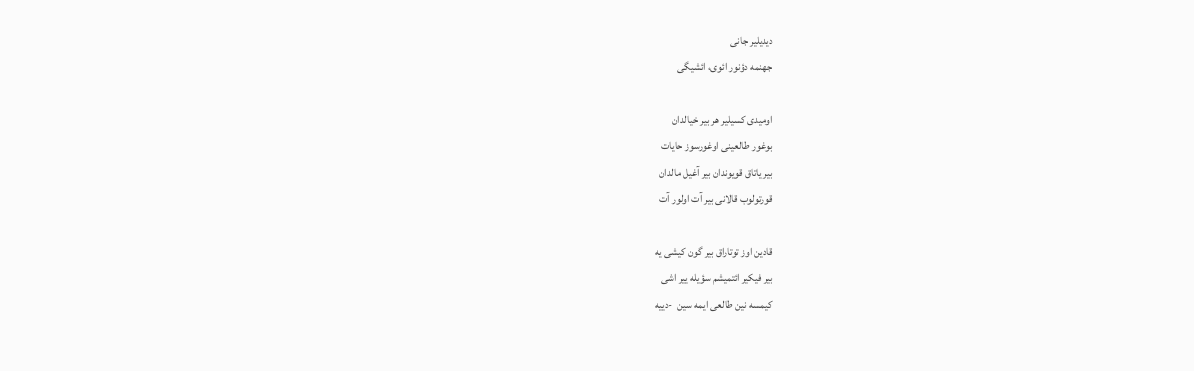دیدیلیر جانی
جهنمه دؤنور ائوی، ائشیگی

اومیدی کسیلیر هر بیر خیالدان
بوغور طالعینی اوغورسوز حایات
بیر یاتاق قویوندان بیر آغیل مالدان
قورتولوب قالانی بیر آت اولور آت

قادین اوز توتاراق بیر گون کیشی یه
بیر فیکیر ائتمیشم سؤیله ییر اشی
کیمسه نین طالعی ایمه سین  -دییه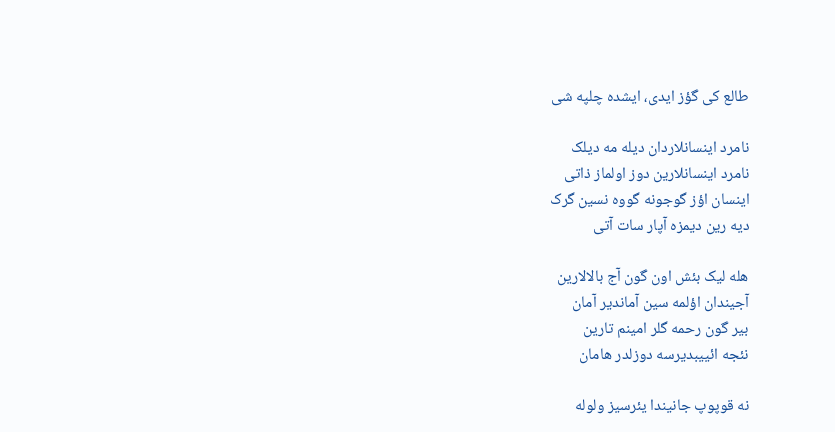طالع کی گؤز ایدی، ایشده چلپه شی

نامرد اینسانلاردان دیله مه دیلک
نامرد اینسانلارین دوز اولماز ذاتی
اینسان اؤز گوجونه گووه نسین گرک
دیه رین دیمزه آپار سات آتی

هله لیک بئش اون گون آج بالالارین
آجیندان اؤلمه سین آماندیر آمان
بیر گون رحمه گلر امینم تارین
نئجه ائییبدیرسه دوزلدر هامان

نه قوپوپ جانیندا یئرسیز ولوله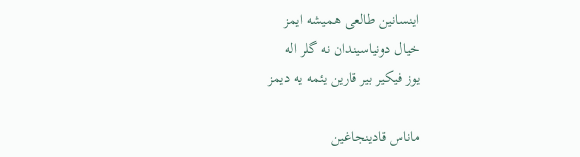اینسانین طالعی همیشه ایمز
خیال دونیاسیندان نه گلر اله
یوز فیکیر بیر قارین یئمه یه دیمز

ماناس قادینجاغین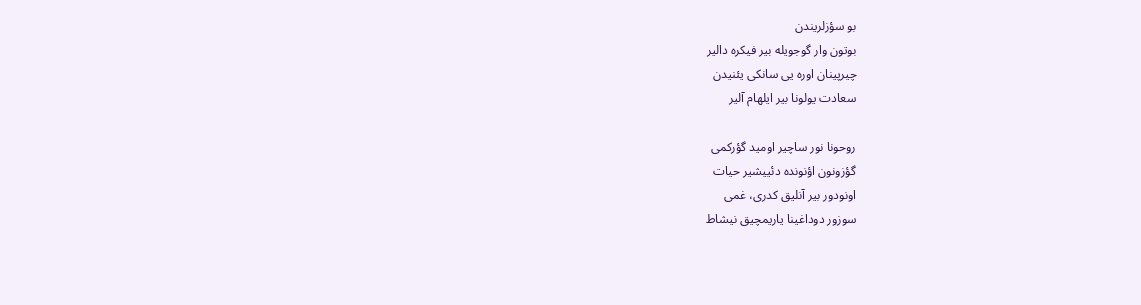بو سؤزلریندن
بوتون وار گوجویله بیر فیکره دالیر
چیرپینان اوره یی سانکی یئنیدن
سعادت یولونا بیر ایلهام آلیر

روحونا نور ساچیر اومید گؤرکمی
گؤزونون اؤنونده دئییشیر حیات
اونودور بیر آنلیق کدری، غمی
سوزور دوداغینا یاریمچیق نیشاط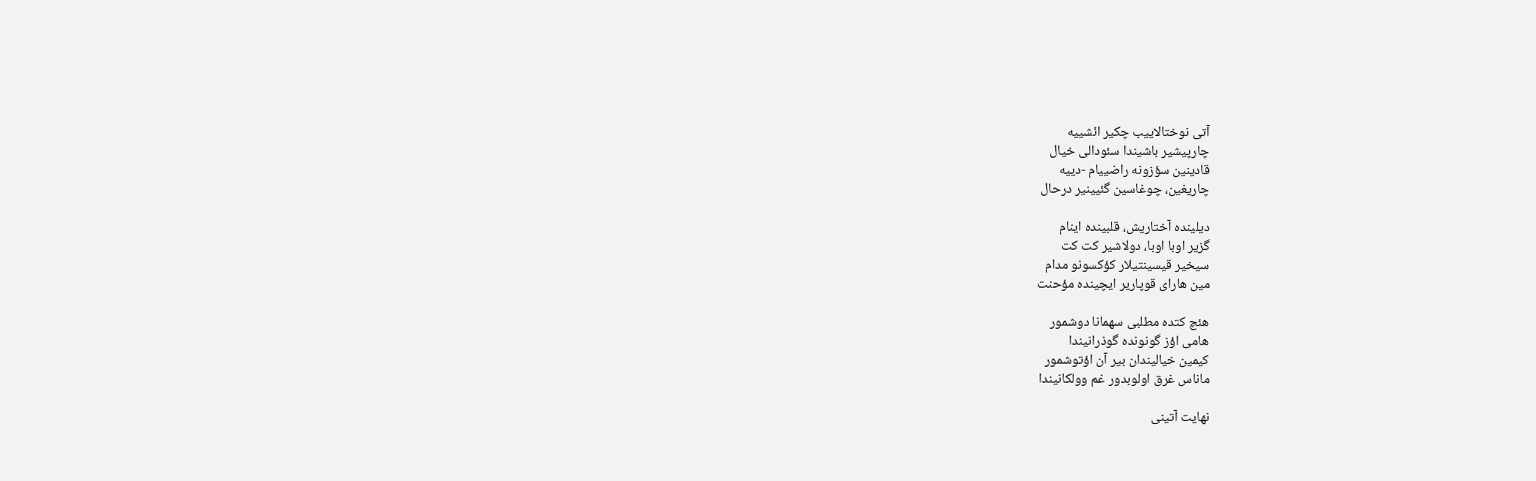آتی نوختالاییب چکیر ائشییه
چارپیشیر باشیندا سئودالی خیال
قادینین سؤزونه راضییام -دییه
چاریغین، چوغاسین گئیینیر درحال

دیلینده آختاریش، قلبینده اینام
گزیر اوبا اوبا، دولاشیر کت کت
سیخیر قیسینتیلار کؤکسونو مدام
مین هارای قوپاریر ایچینده مؤحنت

هئچ کتده مطلبی سهمانا دوشمور
هامی اؤز گونونده گوذرانیندا
کیمین خیالیندان بیر آن اؤتوشمور
ماناس غرق اولوبدور غم وولکانیندا

نهایت آتینی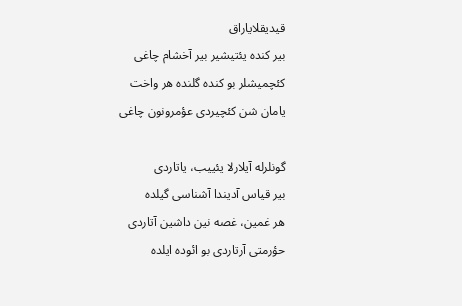قیدیقلایاراق
بیر کنده یئتیشیر بیر آخشام چاغی
کئچمیشلر بو کنده گلنده هر واخت
یامان شن کئچیردی عؤمرونون چاغی

گونلرله آیلارلا یئییب، یاتاردی
بیر قیاس آدیندا آشناسی گیلده
هر غمین، غصه نین داشین آتاردی
حؤرمتی آرتاردی بو ائوده ایلده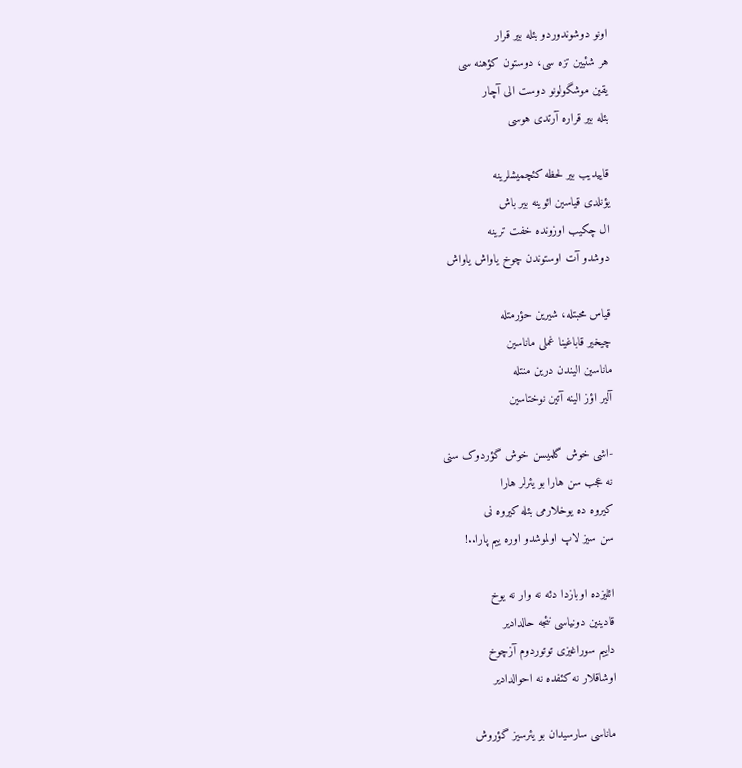اونو دوشوندوردو بئله بیر قرار
هر شئیین تزه سی، دوستون کؤهنه سی
یقین موشگولونو دوست الی آچار
بئله بیر قراره آرتدی هوسی

قاییدیب بیر لحظه کئچمیشلرینه
یؤنلدی قیاسین ائوینه بیر باش
ال چکیب اوزونده خفت ترینه
دوشدو آت اوستوندن چوخ یاواش یاواش

قیاس محبتله، شیرین حؤرمتله
چیخیر قاباغینا غملی ماناسین
ماناسین الیندن درین منتله
آلیر اؤز الینه آتین نوختاسین

-اشی خوش گلمیسن خوش گؤردوک سنی
نه عجب سن هارا بو یئرلر هارا
کیروه ده یوخلارمی بئله کیروه نی
سن سیز لاپ اولموشدو اوره ییم پارا..!

ائلیزده اوبازدا دئه نه وار نه یوخ
قادینین دونیاسی نئجه حالدادیر
داییم سوراغیزی توتوردوم آزچوخ
اوشاقلار نه کئفده نه احوالدادیر

ماناسی سارسیدان بو یئرسیز گؤروش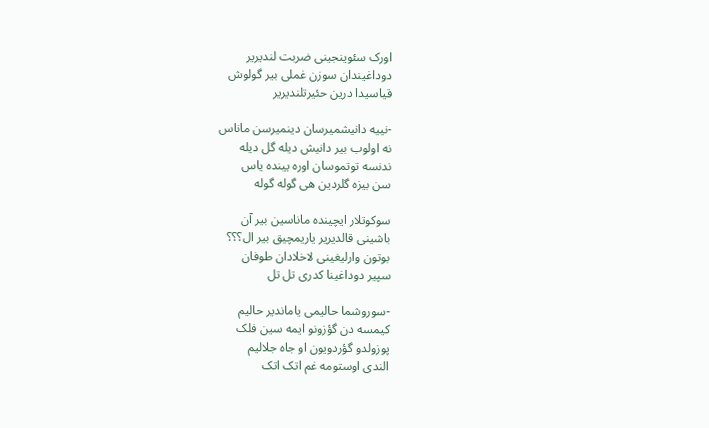اورک سئوینجینی ضربت لندیریر
دوداغیندان سوزن غملی بیر گولوش
قیاسیدا درین حئیرتلندیریر

-نییه دانیشمیرسان دینمیرسن ماناس
نه اولوب بیر دانیش دیله گل دیله
ندنسه توتموسان اوره یینده یاس
سن بیزه گلردین هی گوله گوله

سوکوتلار ایچینده ماناسین بیر آن
باشینی قالدیریر یاریمچیق بیر ال؟؟؟
بوتون وارلیغینی لاخلادان طوفان
سپیر دوداغینا کدری تل تل

-سوروشما حالیمی یاماندیر حالیم
کیمسه دن گؤزونو ایمه سین فلک
پوزولدو گؤردویون او جاه جلالیم
الندی اوستومه غم اتک اتک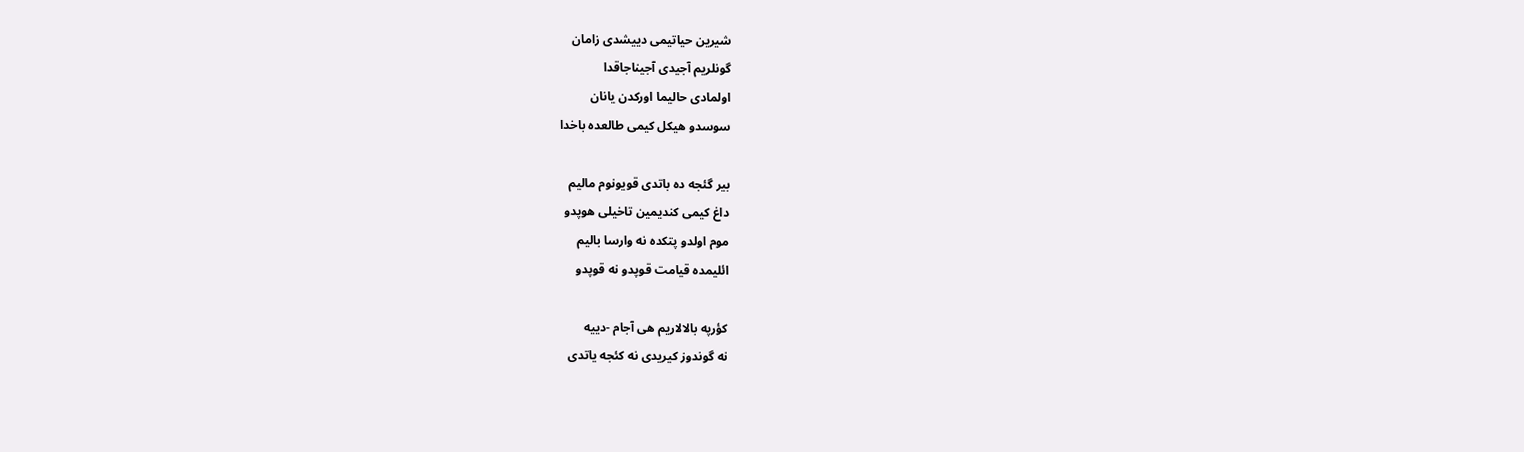شیرین حیاتیمی دییشدی زامان
گونلریم آجیدی آجیناجاقدا
اولمادی حالیما اورکدن یانان
سوسدو هیکل کیمی طالعده باخدا

بیر گئجه ده باتدی قویونوم مالیم
داغ کیمی کندیمین تاخیلی هوپدو
موم اولدو پتکده نه وارسا بالیم
ائلیمده قیامت قوپدو نه قوپدو

کؤرپه بالالاریم هی آجام -دییه
نه گوندوز کیریدی نه کئجه یاتدی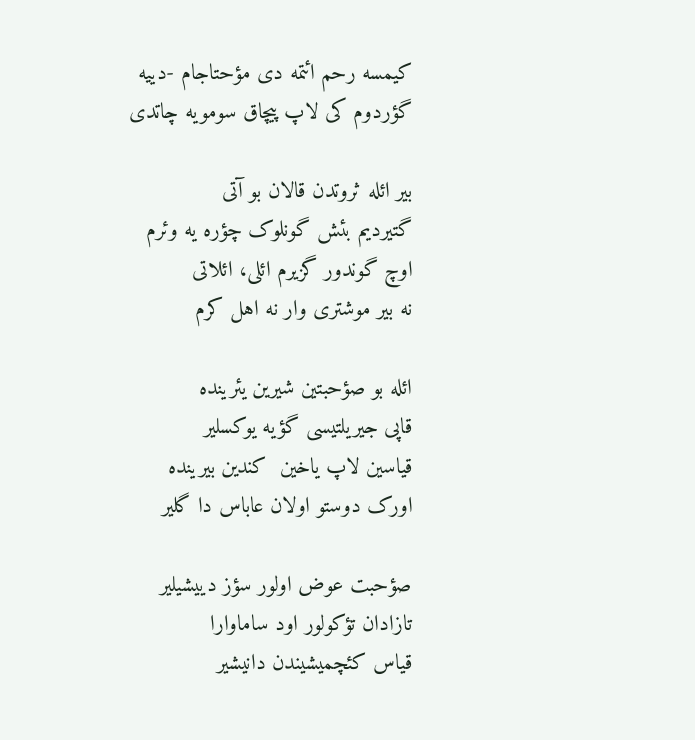کیمسه رحم ائتمه دی مؤحتاجام -دییه
گؤردوم کی لاپ پیچاق سومویه چاتدی

بیر ائله ثروتدن قالان بو آتی
گتیردیم بئش گونلوک چؤره یه وئرم
اوچ گوندور گزیرم ائلی، ائلاتی
نه بیر موشتری وار نه اهل کرم

ائله بو صؤحبتین شیرین یئرینده
قاپی جیریلتیسی گؤیه یوکسلیر
قیاسین لاپ یاخین  کندین بیرینده
اورک دوستو اولان عاباس دا گلیر

صؤحبت عوض اولور سؤز دییشیلیر
تازادان تؤکولور اود ساماوارا
قیاس کئچمیشیندن دانیشیر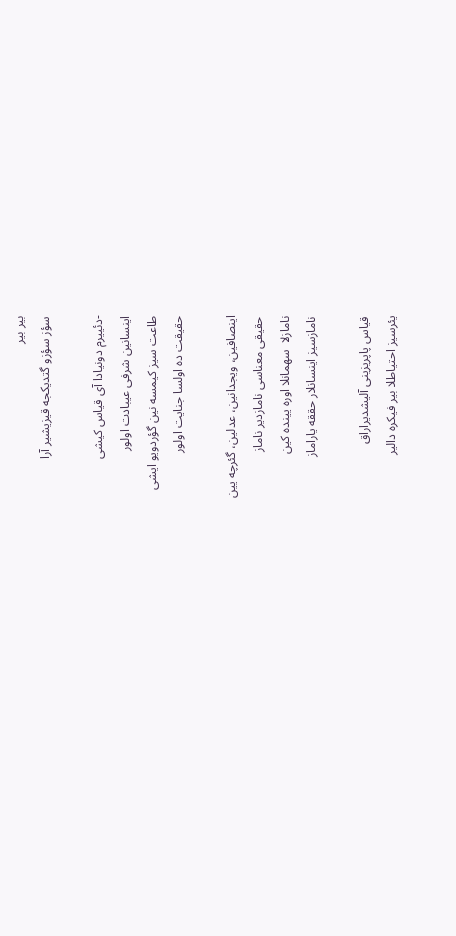بیر بیر
سؤز سؤزو گتدیکجه قیزیشیر آرا

-دئییرم دونیادا آی قیاس کیشی
اینسانین شرفی عیبادت اولور
طاعت سیز کیمسه نین گؤردویو ایشی
حقیقت ده اولسا جنایت اولور

اینصافین، ویجدانین، عدلین، گئرچه یین
حقیقی معناسی نامازدیر ناماز
نامازلا  سهمانلا اوره یینده کین
نامازسیز اینسانلار حققه یاراماز

قیاس پاپریزینی آلیشدیراراق
یئرسیز احتیاطلا بیر فیکره دالیر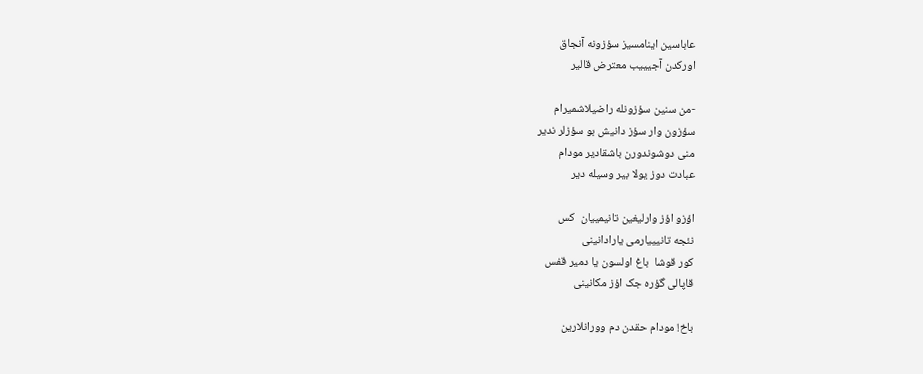عاباسین اینامسیز سؤزونه آنجاق
اورکدن آجیییب معترض قالیر

-من سنین سؤزونله راضیلاشمیرام
سؤزون وار سؤز دانیش بو سؤزلر ندیر
منی دوشوندورن باشقادیر مودام
عبادت دوز یولا بیر وسیله دیر

اؤزو اؤز وارلیغین تانیمییان  کس
نئجه تانیییارمی یارادانینی
کور قوشا  باغ اولسون یا دمیر قفس
قاپالی گؤره جک اؤز مکانینی

باخ! مودام حقدن دم وورانلارین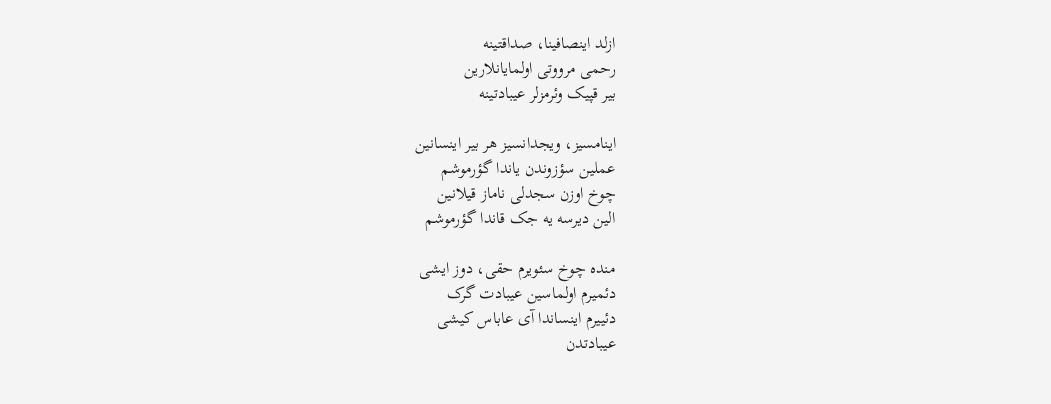ازلد اینصافینا، صداقتینه
رحمی مرووتی اولمایانلارین
بیر قپیک وئرمزلر عیبادتینه

اینامسیز، ویجدانسیز هر بیر اینسانین
عملین سؤزوندن یاندا گؤرموشم
چوخ اوزن سجدلی ناماز قیلانین
الین دیرسه یه جک قاندا گؤرموشم

منده چوخ سئویرم حقی، دوز ایشی
دئمیرم اولماسین عیبادت گرک
دئییرم اینساندا آی عاباس کیشی
عیبادتدن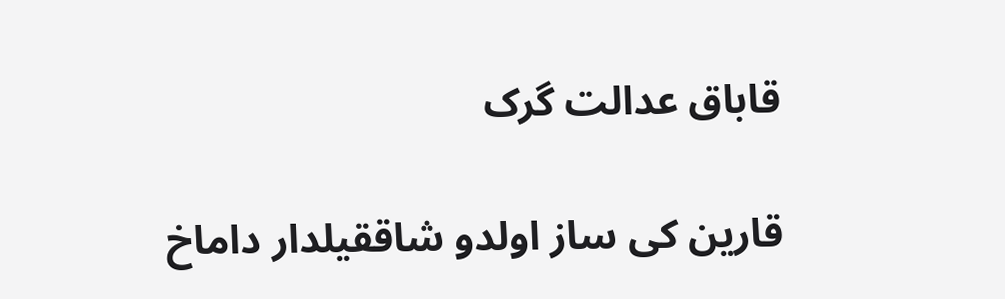قاباق عدالت گرک

قارین کی ساز اولدو شاققیلدار داماخ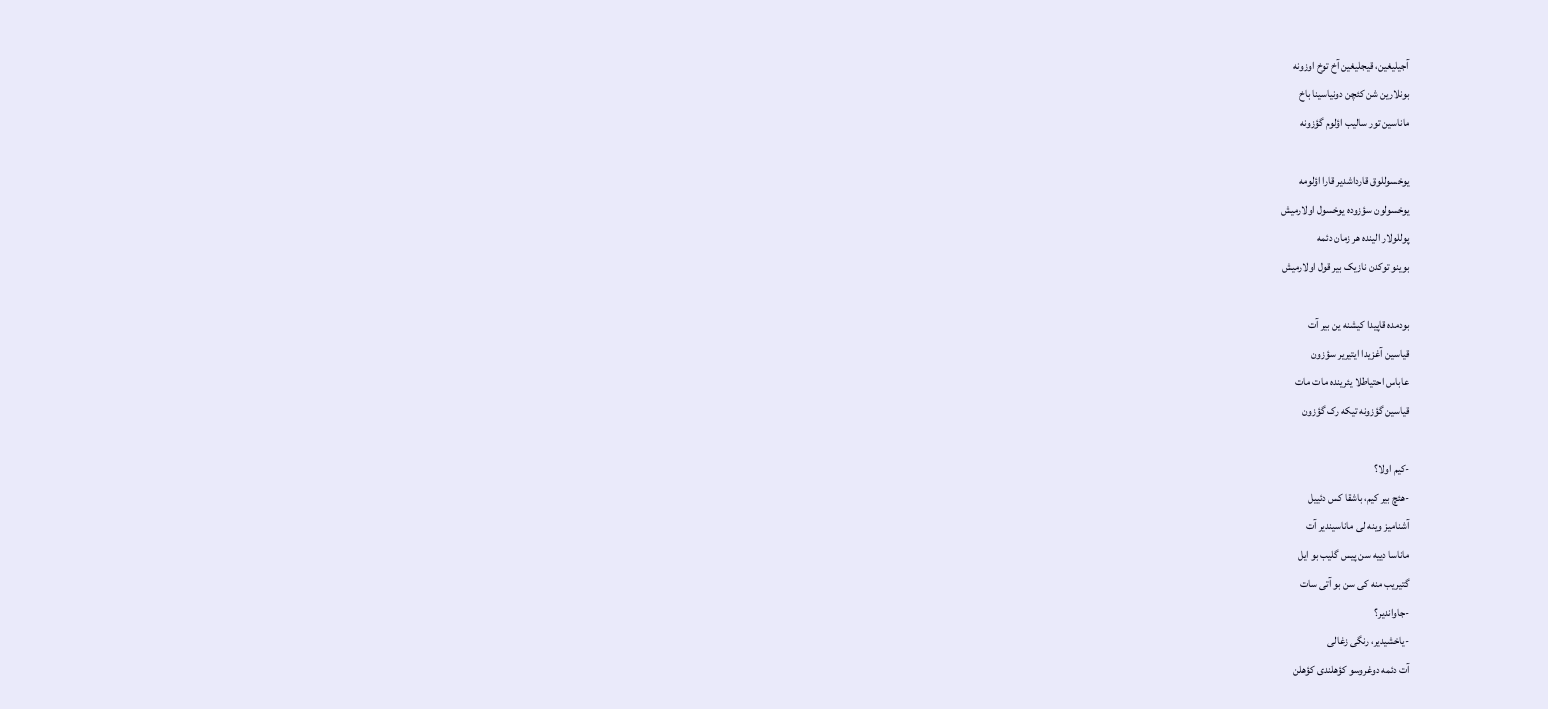آجیلیغین، قیجلیغین آخ توخ اوزونه
بونلارین شن کئچن دونیاسینا باخ
ماناسین تور سالیب اؤلوم گؤزونه

یوخسوللوق قارداشدیر قارا اؤلومه
یوخسولون سؤزوده یوخسول اولارمیش
پوللولار الینده هر زمان دئمه
بوینو توکدن نازیک بیر قول اولارمیش

بودمده قاپیدا کیشنه ین بیر آت
قیاسین آغزیدا ایتیریر سؤزون
عاباس احتیاطلا یئرینده مات مات
قیاسین گؤزونه تیکه رک گؤزون

-کیم اولا؟
-هئچ بیر کیم، باشقا کس دئییل
آشنامیز وینه لی ماناسیندیر آت
ماناسا دییه سن پیس گلیب بو ایل
گتیریب منه کی سن بو آتی سات
-جاواندیر؟
-یاخشیدیر، رنگی زغالی
آت دئمه دوغروسو کؤهلندی کؤهلن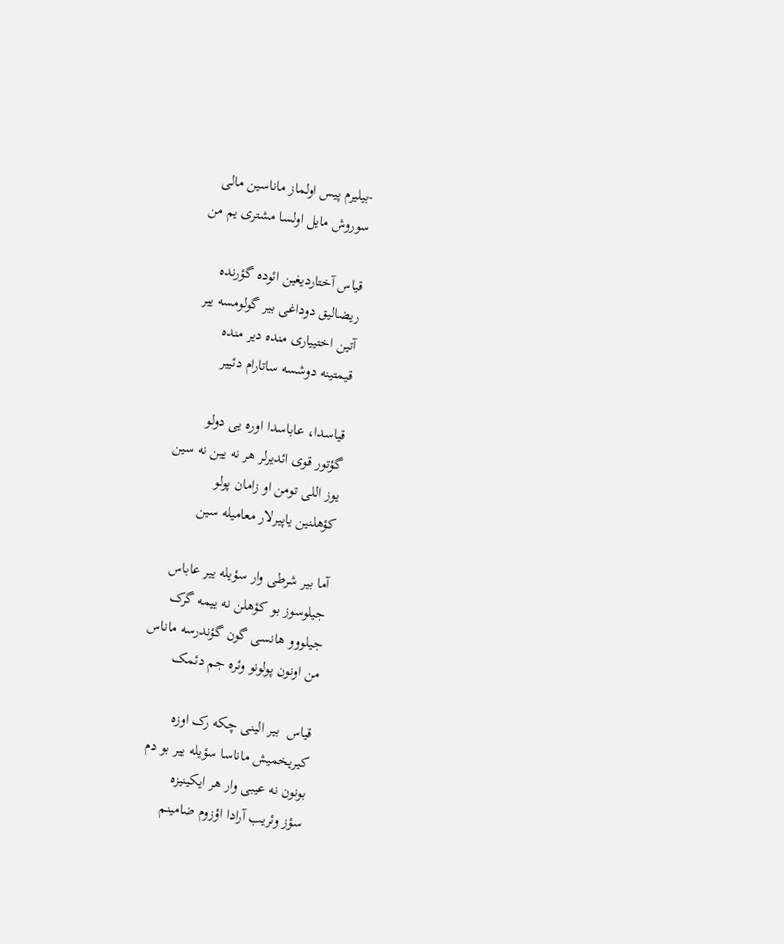-بیلیرم پیس اولماز ماناسین مالی
سوروش مایل اولسا مشتری یم من

قیاس آختاردیغین ائوده گؤرنده
ریضالیق دوداغی بیر گولومسه ییر
آتین اختییاری منده دیر منده
قیمتینه دوشسه ساتارام دئییر

قیاسدا، عاباسدا اوره یی دولو
گؤتور قوی ائدیرلر هر نه یین نه سین
یوز اللی تومن او زامان پولو
کؤهلنین یاپیرلار معامیله سین

آما بیر شرطی وار سؤیله ییر عاباس
جیلوسوز بو کؤهلن نه ییمه گرک
جیلووو هانسی گون گؤندرسه ماناس
من اونون پولونو وئره جم دئمک

قیاس  بیر الینی چکه رک اوزه
کیریخمیش ماناسا سؤیله ییر بو دم
بونون نه عیبی وار هر ایکینیزه
سؤز وئریب آرادا اؤزوم ضامینم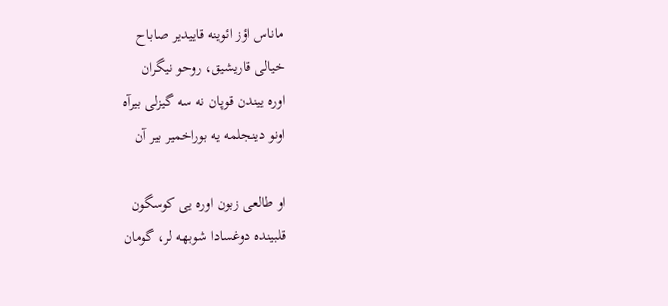ماناس اؤز ائوینه قاییدیر صاباح
خیالی قاریشیق، روحو نیگران
اوره ییندن قوپان نه سه گیزلی بیرآه
اونو دینجلمه یه بوراخمیر بیر آن

او طالعی زبون اوره یی کوسگون
قلبینده دوغسادا شوبهه لر، گومان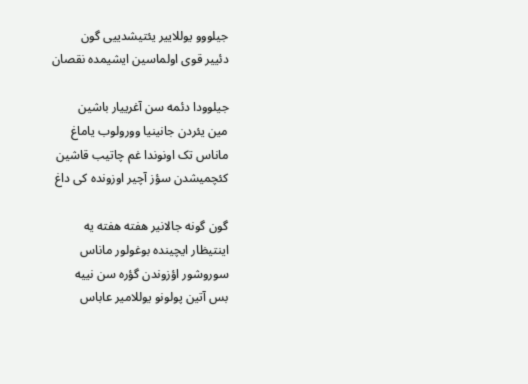جیلووو یوللاییر یئتیشدییی گون
دئییر قوی اولماسین ایشیمده نقصان

جیلوودا دئمه سن آغرییار باشین
مین یئردن جانینیا وورولوب یاماغ
ماناس تک اونوندا غم چاتیب قاشین
کئچمیشدن سؤز آچیر اوزونده کی داغ

گون گونه جالانیر هفته هفته یه
اینتیظار ایچینده بوغولور ماناس
سوروشور اؤزوندن گؤره سن نییه
بس آتین پولونو یوللامیر عاباس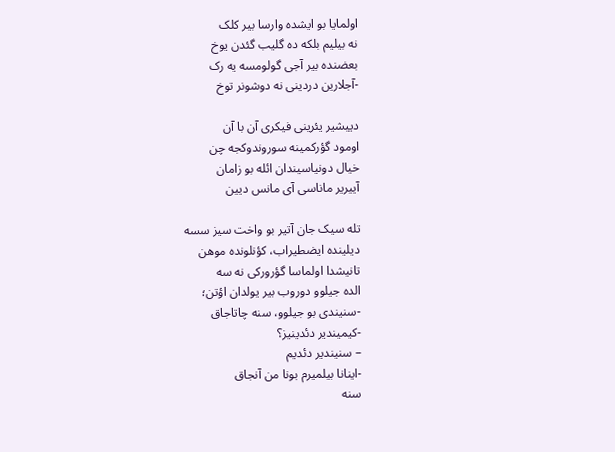اولمایا بو ایشده وارسا بیر کلک
نه بیلیم بلکه ده گلیب گئدن یوخ
بعضنده بیر آجی گولومسه یه رک
-آجلارین دردینی نه دوشونر توخ

دییشیر یئرینی فیکری آن با آن
اومود گؤرکمینه سوروندوکجه چن
خیال دونیاسیندان ائله بو زامان
آییریر ماناسی آی مانس دیین

تله سیک جان آتیر بو واخت سیز سسه
دیلینده ایضطیراب، کؤنلونده موهن
تانیشدا اولماسا گؤرورکی نه سه
الده جیلوو دوروب بیر یولدان اؤتن؛
-سنیندی بو جیلوو، سنه چاتاجاق
-کیمیندیر دئدینیز؟
– سنیندیر دئدیم
-اینانا بیلمیرم بونا من آنجاق
سنه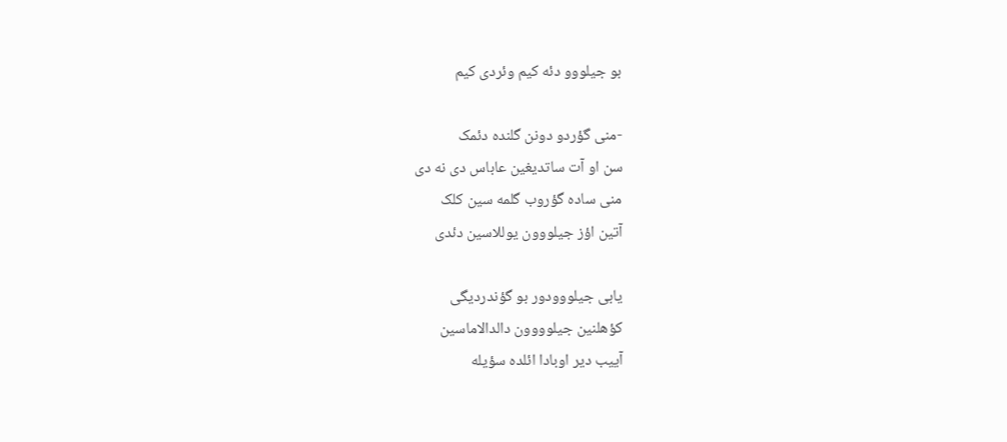بو جیلووو دئه کیم وئردی کیم

-منی گؤردو دونن گلنده دئمک
سن او آت ساتدیغین عاباس دی نه دی
منی ساده گؤروب گلمه سین کلک
آتین اؤز جیلووون یوللاسین دئدی

یابی جیلووودور بو گؤندردیگی
کؤهلنین جیلوووون دالدالاماسین
آییب دیر اوبادا ائلده سؤیله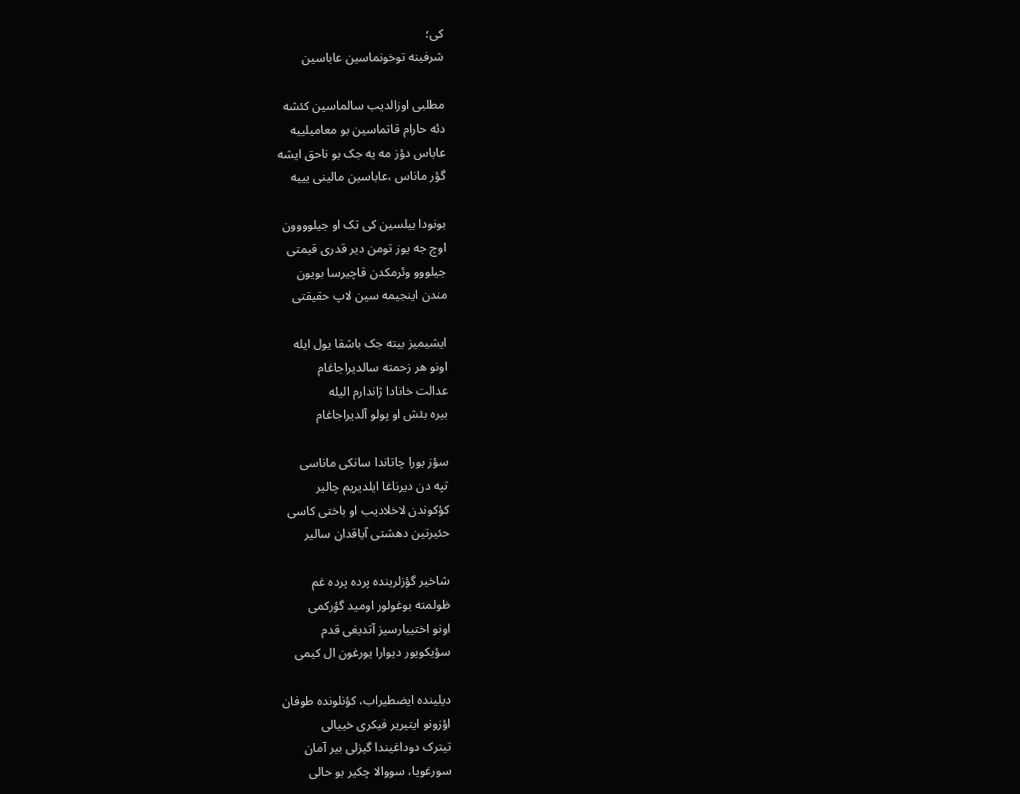کی؛
شرفینه توخونماسین عاباسین

مطلبی اوزالدیب سالماسین کئشه
دئه حارام قاتماسین بو معامیلییه
عاباس دؤز مه یه جک بو ناحق ایشه
گؤر ماناس ،عاباسین مالینی یییه

بونودا بیلسین کی تک او جیلوووون
اوچ جه یوز تومن دیر قدری قیمتی
جیلووو وئرمکدن قاچیرسا بویون
مندن اینجیمه سین لاپ حقیقتی

ایشیمیز بیته جک باشقا یول ایله
اونو هر زحمته سالدیراجاغام
عدالت خانادا ژاندارم الیله
بیره بئش او پولو آلدیراجاغام

سؤز بورا چاتاندا سانکی ماناسی
تپه دن دیرناغا ایلدیریم چالیر
کؤکوندن لاخلادیب او باختی کاسی
حئیرتین دهشتی آیاقدان سالیر

شاخیر گؤزلرینده پرده پرده غم
ظولمته بوغولور اومید گؤرکمی
اونو اختییارسیز آتدیغی قدم
سؤیکویور دیوارا یورغون ال کیمی

دیلینده ایضطیراب، کؤنلونده طوفان
اؤزونو ایتیریر فیکری خییالی
تیترک دوداغیندا گیزلی بیر آمان
سورغویا، سووالا چکیر بو حالی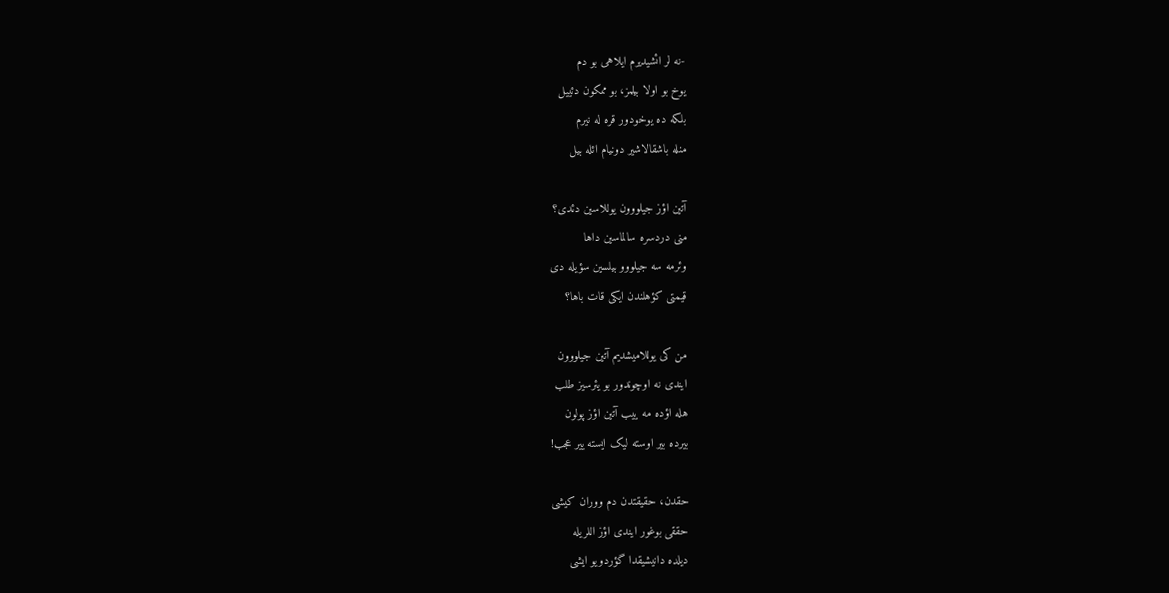-نه لر ائشیدیرم ایلاهی بو دم
یوخ بو اولا بیلمز، بو ممکون دئییل
بلکه ده یوخودور قره له نیرم
منله باشقالاشیر دونیام ائله بیل

آتین اؤز جیلووون یوللاسین دئدی؟
منی دردسره سالماسین داها
وئرمه سه جیلووو بیلسین سؤیله دی
قیمتی کؤهلندن ایکی قات باها؟

من کی یوللامیشدیم آتین جیلووون
ایندی نه اوچوندور بو یئرسیز طلب
هله اؤده مه ییب آتین اؤز پولون
بیرده بیر اوسته لیک ایسته ییر عجب!

حقدن، حقیقتدن دم ووران کیشی
حققی بوغور ایندی اؤز اللریله
دیلده دانیشیقدا گؤردویو ایشی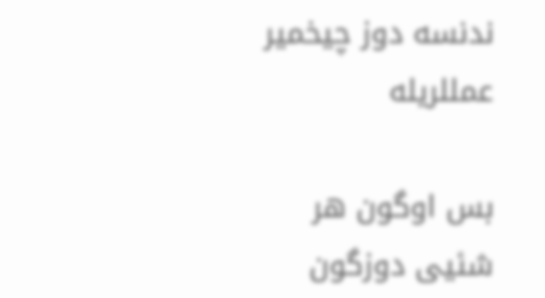ندنسه دوز چیخمیر عمللریله

بس اوگون هر شئیی دوزگون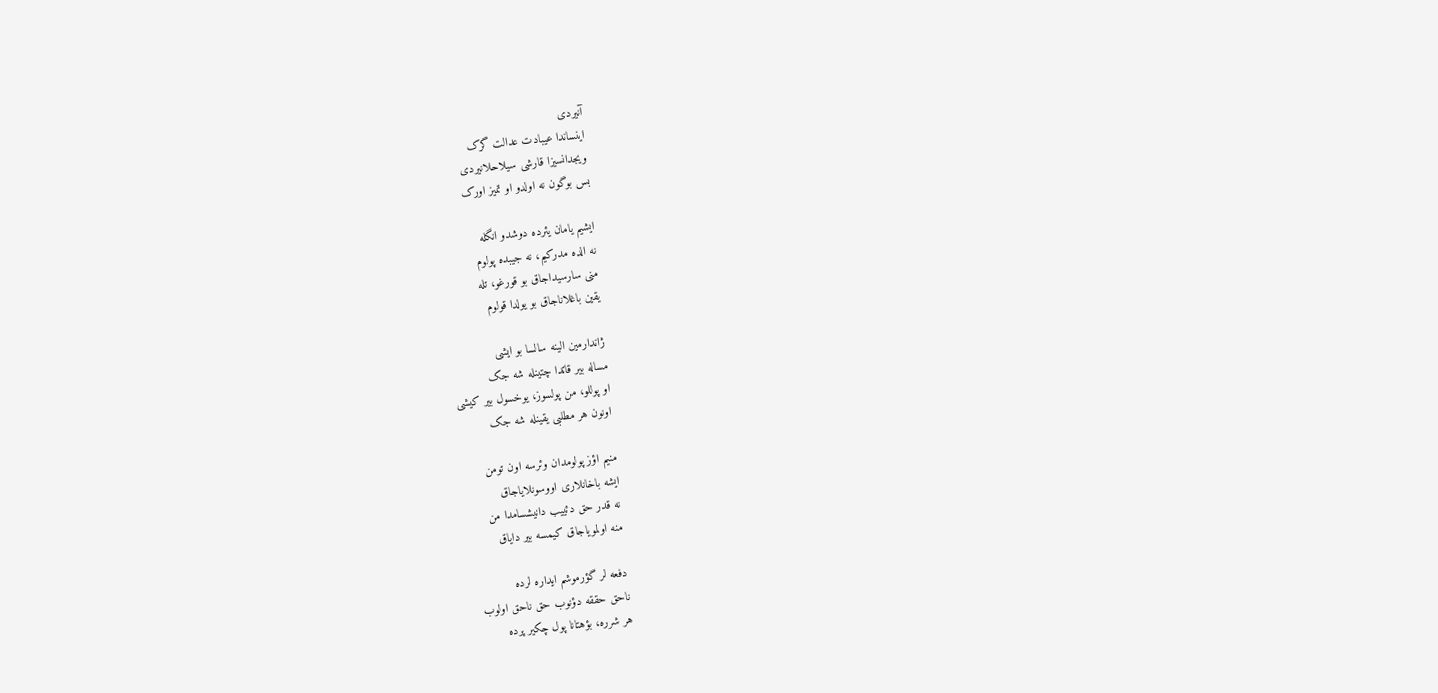آنیردی
اینساندا عیبادت عدالت گرک
ویجدانسیزا قارشی سیلاحلانیردی
بس بوگون نه اولدو او تمیز اورک

ایشیم یامان یئرده دوشدو انگله
نه الده مدرکیم، نه جیبده پولوم
منی سارسیداجاق بو قورغو، تله
یقین باغلاناجاق بو یولدا قولوم

ژاندارمین الینه سالسا بو ایشی
مساله بیر قاتدا چتینله شه جک
او پوللو، من پولسوز، یوخسول بیر کیشی
اونون هر مطلبی یقینله شه جک

منیم اؤز پولومدان وئرسه اون تومن
ایشه باخانلاری اووسونلایاجاق
نه قدر حق دئییب دانیشسامدا من
منه اولمویاجاق کیمسه بیر دایاق

دفعه لر گؤرموشم ایداره لرده
ناحق حققه دؤنوب حق ناحق اولوب
هر شرره، بؤهتانا پول چکیر پرده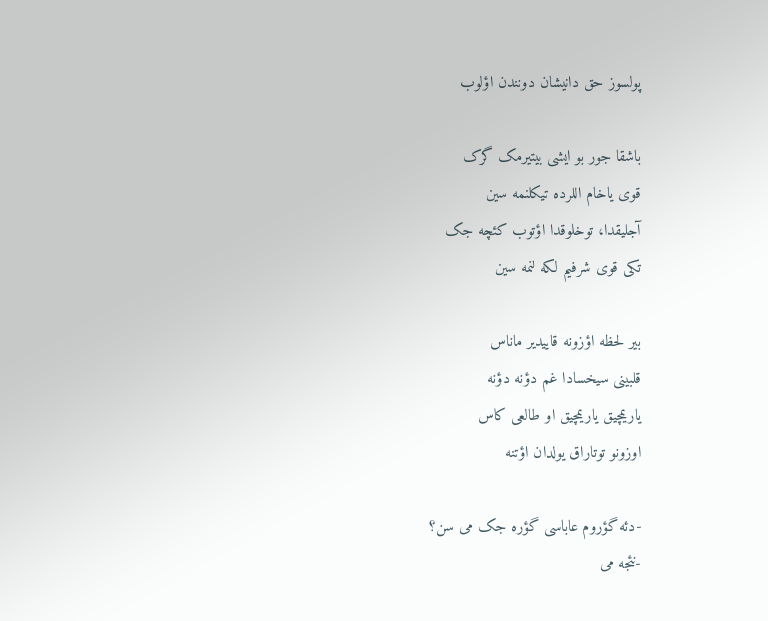پولسوز حق دانیشان دونندن اؤلوب

باشقا جور بو ایشی بیتیرمک گرک
قوی یاخام اللرده تیکلنمه سین
آجلیقدا، توخلوقدا اؤتوب کئچه جک
تکی قوی شرفیم لکه لنمه سین

بیر لحظه اؤزونه قاییدیر ماناس
قلبینی سیخسادا غم دؤنه دؤنه
یاریمچیق یاریمچیق او طالعی کاس
اوزونو توتاراق یولدان اؤتنه

-دئه گؤروم عاباسی گؤره جک می سن؟
-نئجه می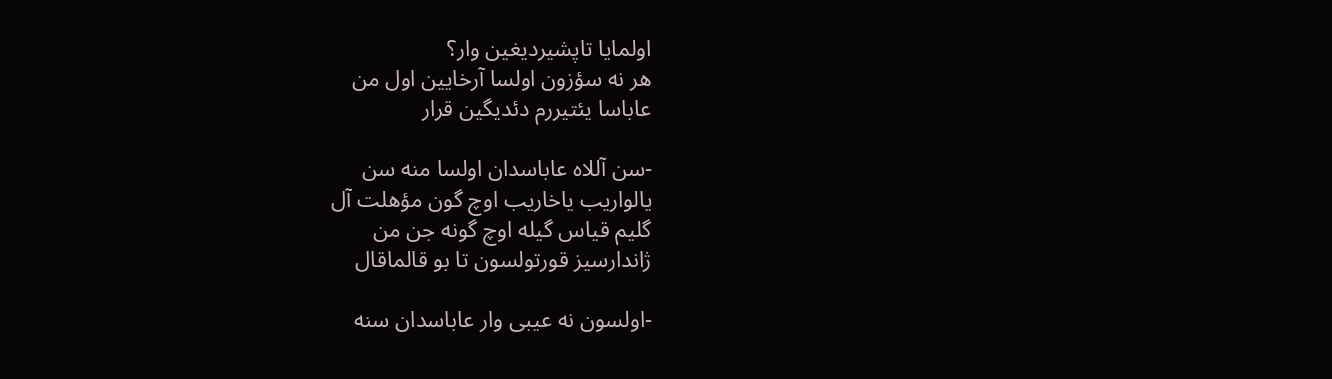اولمایا تاپشیردیغین وار؟
هر نه سؤزون اولسا آرخایین اول من
عاباسا یئتیررم دئدیگین قرار

-سن آللاه عاباسدان اولسا منه سن
یالواریب یاخاریب اوچ گون مؤهلت آل
گلیم قیاس گیله اوچ گونه جن من
ژاندارسیز قورتولسون تا بو قالماقال

-اولسون نه عیبی وار عاباسدان سنه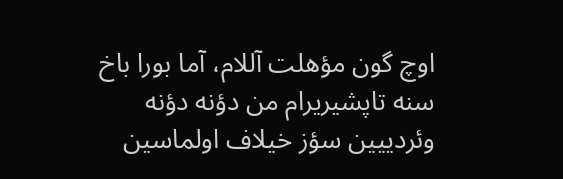اوچ گون مؤهلت آللام، آما بورا باخ
سنه تاپشیریرام من دؤنه دؤنه
وئردییین سؤز خیلاف اولماسین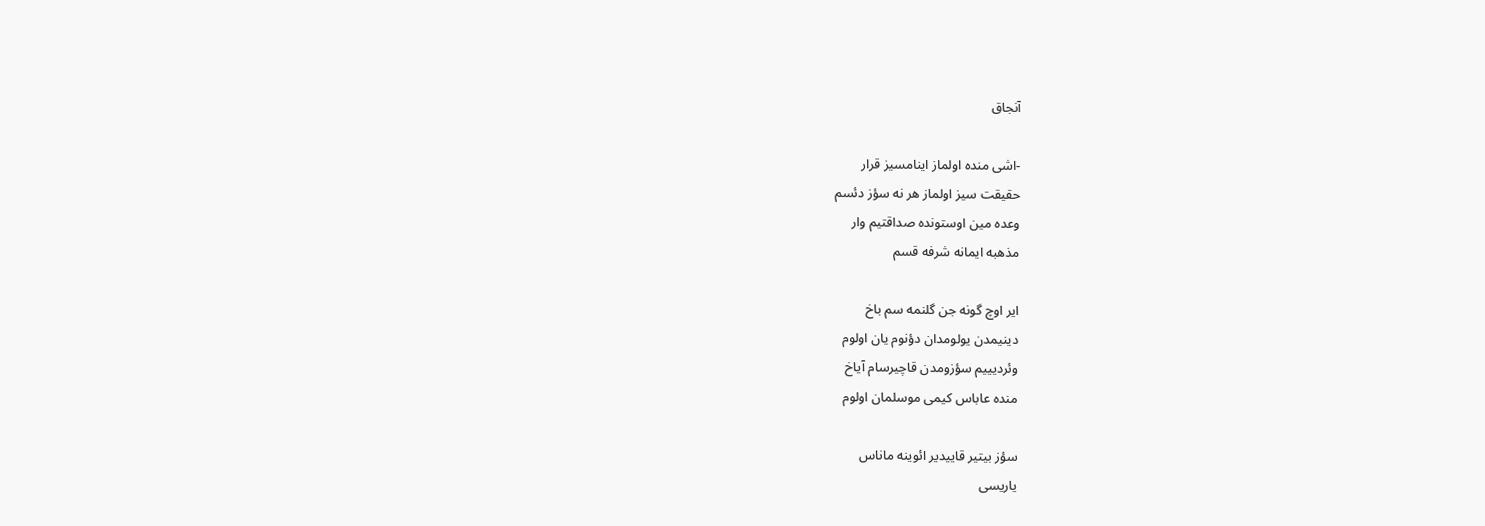آنجاق

-اشی منده اولماز اینامسیز قرار
حقیقت سیز اولماز هر نه سؤز دئسم
وعده مین اوستونده صداقتیم وار
مذهبه ایمانه شرفه قسم

ایر اوچ گونه جن گلنمه سم باخ
دینیمدن یولومدان دؤنوم یان اولوم
وئردیییم سؤزومدن قاچیرسام آیاخ
منده عاباس کیمی موسلمان اولوم

سؤز بیتیر قاییدیر ائوینه ماناس
یاریسی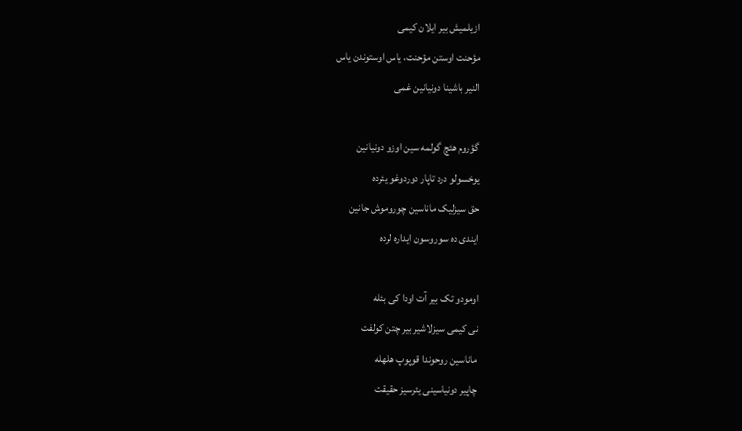ازیلمیش بیر ایلان کیمی
مؤحنت اوستن مؤحنت، یاس اوستوندن یاس
النیر باشینا دونیانین غمی

گؤروم هئچ گولمه سین اوزو دونیانین
یوخسولو درد تاپار دوردوغو یئرده
حق سیزلیک ماناسین چوروموش جانین
ایندی ده سوروسون ایداره لرده

اومودو تک بیر آت اودا کی بئله
نی کیمی سیزلاشیر بیر چتن کولفت
ماناسین روحوندا قوپوپ هلهله
چاپیر دونیاسینی یئرسیز حقیقت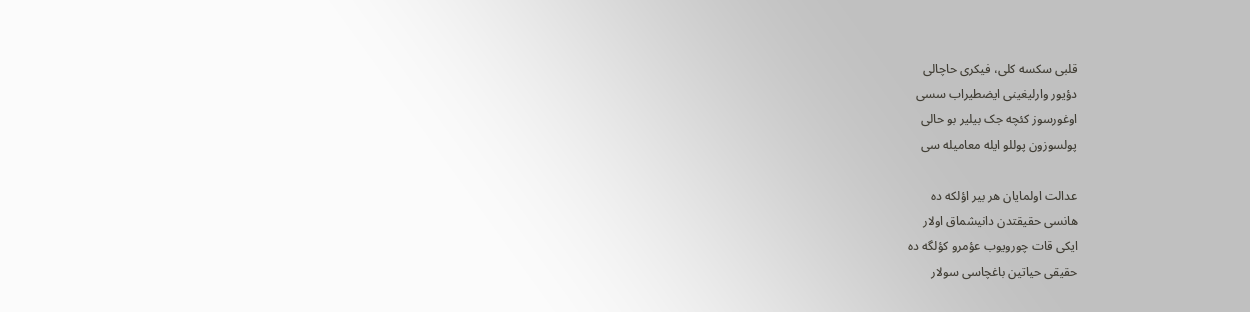قلبی سکسه کلی، فیکری حاچالی
دؤیور وارلیغینی ایضطیراب سسی
اوغورسوز کئچه جک بیلیر بو حالی
پولسوزون پوللو ایله معامیله سی

عدالت اولمایان هر بیر اؤلکه ده
هانسی حقیقتدن دانیشماق اولار
ایکی قات چورویوب عؤمرو کؤلگه ده
حقیقی حیاتین باغچاسی سولار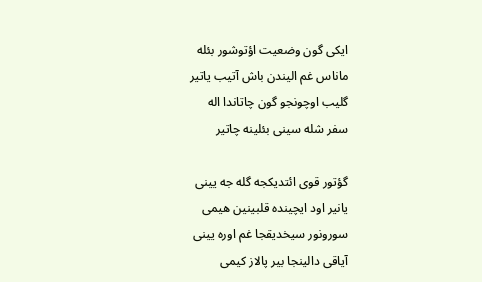ایکی گون وضعیت اؤتوشور بئله
ماناس غم الیندن باش آتیب یاتیر
گلیب اوچونجو گون چاتاندا اله
سفر شله سینی بئلینه چاتیر

گؤتور قوی ائتدیکجه گله جه یینی
یانیر اود ایچینده قلبینین هیمی
سورونور سیخدیقجا غم اوره یینی
آیاقی دالینجا بیر پالاز کیمی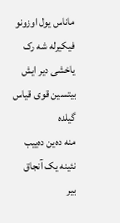ماناس یول اوزونو فیکیرله شه رک
یاخشی دیر ایش بیتسین قوی قیاس گیلده
منه ده‌ین ده‌ییب نئینه یک آنجاق
بیر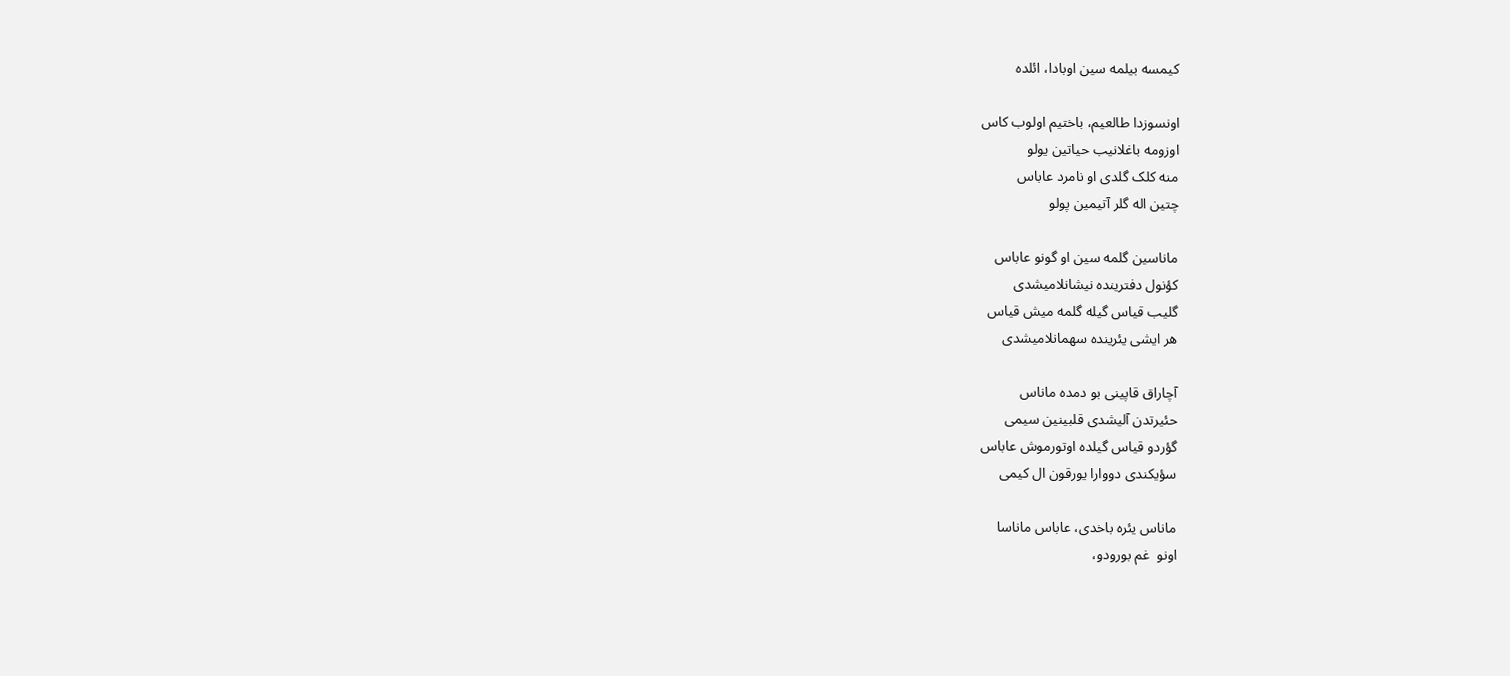کیمسه بیلمه سین اوبادا، ائلده

اونسوزدا طالعیم، باختیم اولوب کاس
اوزومه باغلانیب حیاتین یولو
منه کلک گلدی او نامرد عاباس
چتین اله گلر آتیمین پولو

ماناسین گلمه سین او گونو عاباس
کؤنول دفترینده نیشانلامیشدی
گلیب قیاس گیله گلمه میش قیاس
هر ایشی یئرینده سهمانلامیشدی

آچاراق قاپینی بو دمده ماناس
حئیرتدن آلیشدی قلبینین سیمی
گؤردو قیاس گیلده اوتورموش عاباس
سؤیکندی دووارا یورقون ال کیمی

ماناس یئره باخدی، عاباس ماناسا
اونو  غم بورودو،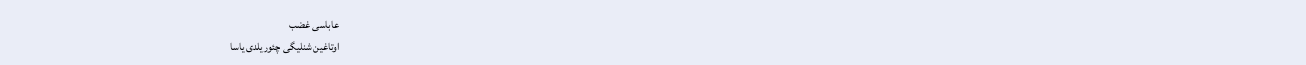عاباسی غضب
اوتاغین شنلیگی چئوریلدی یاسا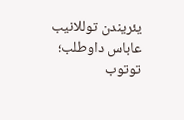یئریندن توللانیب عاباس داوطلب؛
توتوب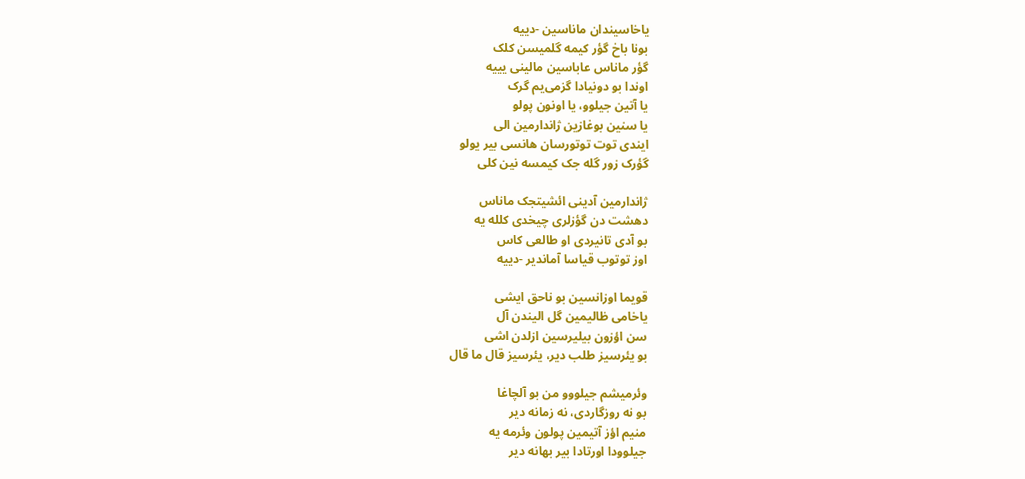یاخاسیندان ماناسین -دییه
بونا باخ گؤر کیمه گلمیسن کلک
گؤر ماناس عاباسین مالینی یییه
اوندا بو دونیادا گزمی‌یم گرک
یا آتین جیلوو، یا اونون پولو
یا سنین بوغازین ژاندارمین الی
ایندی توت توتورسان هانسی بیر یولو
گؤرک زور گله جک کیمسه نین کلی

ژاندارمین آدینی ائشیتجک ماناس
دهشت دن گؤزلری چیخدی کلله یه
بو آدی تانیردی او طالعی کاس
اوز توتوب قیاسا آماندیر -دییه

قویما اوزانسین بو ناحق ایشی
یاخامی ظالیمین گل الیندن آل
سن اؤزون بیلیرسین ازلدن اشی
بو یئرسیز طلب دیر، یئرسیز قال ما قال

وئرمیشم جیلووو من بو آلچاغا
بو نه روزگاردی، نه زمانه دیر
منیم اؤز آتیمین پولون وئرمه یه
جیلوودا اورتادا بیر بهانه دیر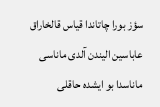سؤز بورا چاتاندا قیاس قالخاراق
عاباسین الیندن آلدی ماناسی
ماناسدا بو ایشده حاقلی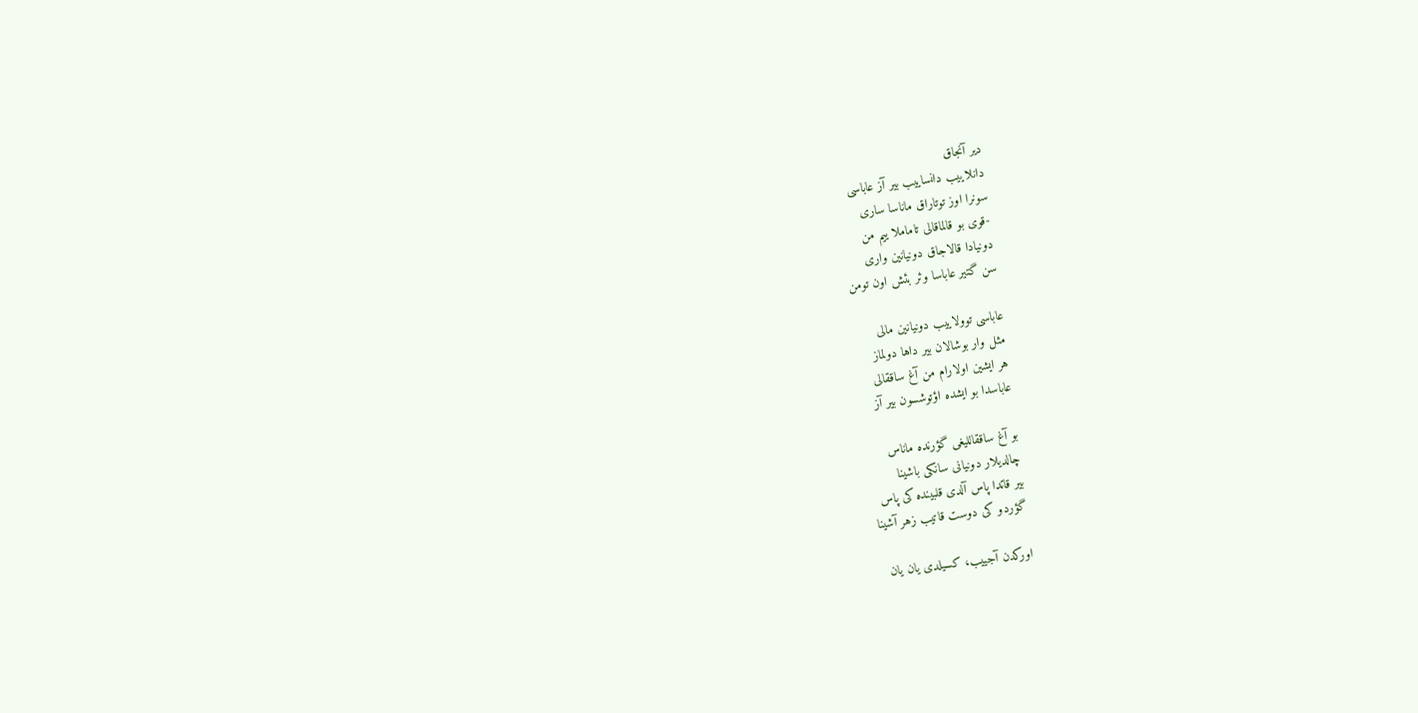دیر آنجاق
دانلاییب دانساییب بیر آز عاباسی
سونرا اوز توتاراق ماناسا ساری
-قوی بو قالماقالی تاماملا ییم من
دونیادا قالاجاق دونیانین واری
سن گتیر عاباسا وئر بئش اون تومن

عاباسی توولاییب دونیانین مالی
مثل وار بوشالان بیر داها دولماز
هر ایشین اولارام من آغ ساققالی
عاباسدا بو ایشده اؤتوشسون بیر آز

بو آغ ساققاللیغی گؤرنده ماناس
چالدیلار دونیانی سانکی باشینا
بیر قاتدا پاس آلدی قلبینده کی پاس
گؤردو کی دوست قاتیب زهر آشینا

اورکدن آجییب، کسیلدی یان یان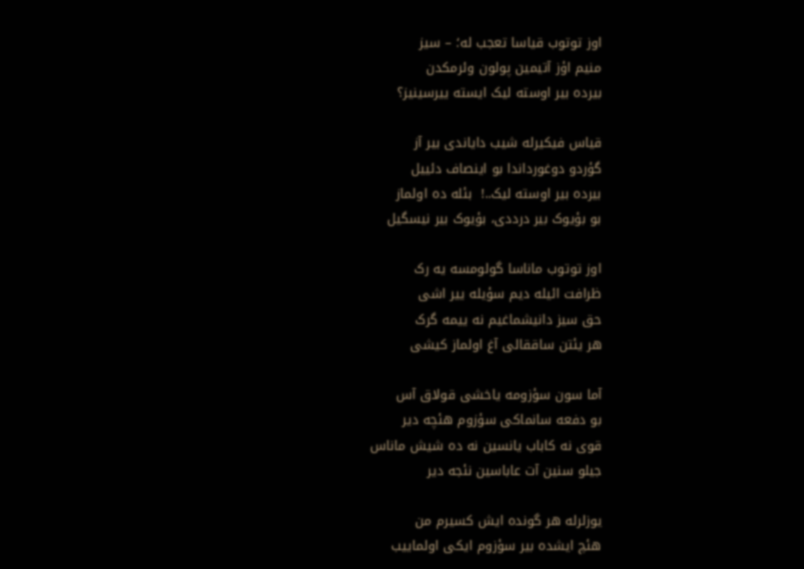اوز توتوب قیاسا تعجب له؛ – سیز
منیم اؤز آتیمین پولون وئرمکدن
بیرده بیر اوسته لیک ایسته ییرسینیز؟

قیاس فیکیرله شیب دایاندی بیر آز
گؤردو دوغورداندا بو اینصاف دئییل
بیرده بیر اوسته لیک..!  بئله ده اولماز
بو بؤیوک بیر درددی، بؤیوک بیر نیسگیل

اوز توتوب ماناسا گولومسه یه رک
ظرافت ائیله دیم سؤیله ییر اشی
حق سیز دانیشماغیم نه ییمه گرک
هر یئتن ساققالی آغ اولماز کیشی

آما سون سؤزومه یاخشی قولاق آس
بو دفعه سانماکی سؤزوم هئچه دیر
قوی نه کاباب یانسین نه ده شیش ماناس
جیلو سنین آت عاباسین نئجه دیر

یوزلرله هر گونده ایش کسیرم من
هئچ ایشده بیر سؤزوم ایکی اولماییب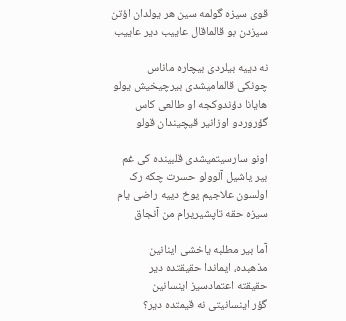قوی سیزه گولمه سین هر یولدان اؤتن
سیزدن بو قالماقال عاییب دیر عاییب

نه دییه بیلردی بیچاره ماناس
چونکی قالمامیشدی بیرچیخیش یولو
هایانا دؤندوکجه او طالعی کاس
گؤروردو اوزانیر قیچیندان قولو

اونو سارسیتمیشدی قلبینده کی غم
بیر یاشیل آلوولو حسرت چکه رک
اولسون علاجیم یوخ دییه راضی یام
سیزه حقه تاپشیریرام من آنجاق

آما بیر مطلبه یاخشی اینانین
مذهبده، ایماندا حقیقتده دیر
حقیقته اعتمادسیز اینسانین
گؤر اینسانیتی نه قیمتده دیر؟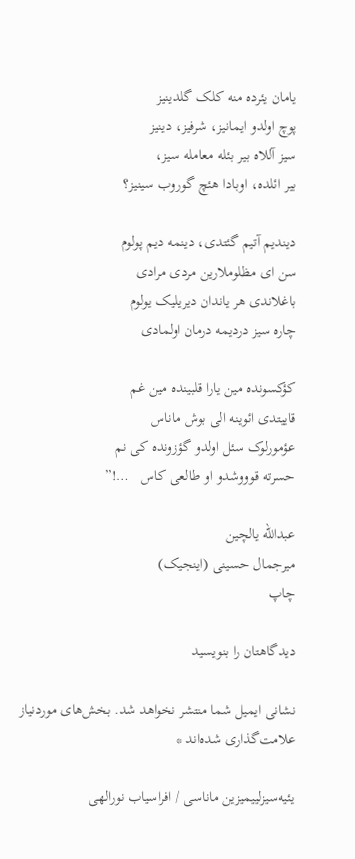یامان یئرده منه کلک گلدینیز
پوچ اولدو ایمانیز، شرفیز، دینیز
سیز آللاه بیر بئله معامله سیز،
بیر ائلده، اوبادا هئچ گوروب سینیز؟

دیندیم آتیم گئتدی، دینمه دیم پولوم
سن ای مظلوملارین مردی مرادی
باغلاندی هر یاندان دیریلیک یولوم
چاره سیز دردیمه درمان اولمادی

کؤکسونده مین یارا قلبینده مین غم
قاییتدی ائوینه الی بوش ماناس
عؤمورلوک سئل اولدو گؤزونده کی نم
حسرته قوووشدو او طالعی کاس   …!”

عبدالله یالچین
میرجمال حسینی (اینجیک)
چاپ

دیدگاهتان را بنویسید

نشانی ایمیل شما منتشر نخواهد شد. بخش‌های موردنیاز علامت‌گذاری شده‌اند *

یئیه‌سیزلییمیزین ماناسی / افراسیاب نورالهی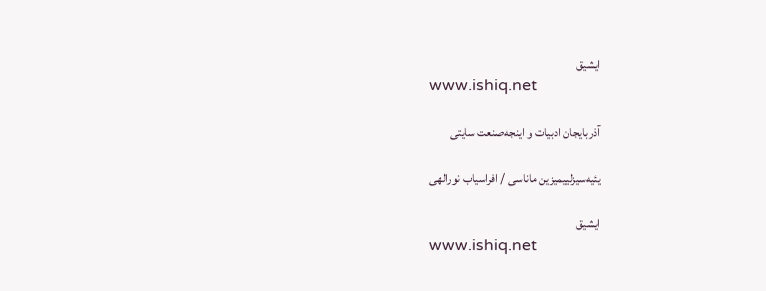ایشیق
www.ishiq.net

آذربایجان ادبیات و اینجه‌صنعت سایتی

یئیه‌سیزلییمیزین ماناسی / افراسیاب نورالهی

ایشیق
www.ishiq.net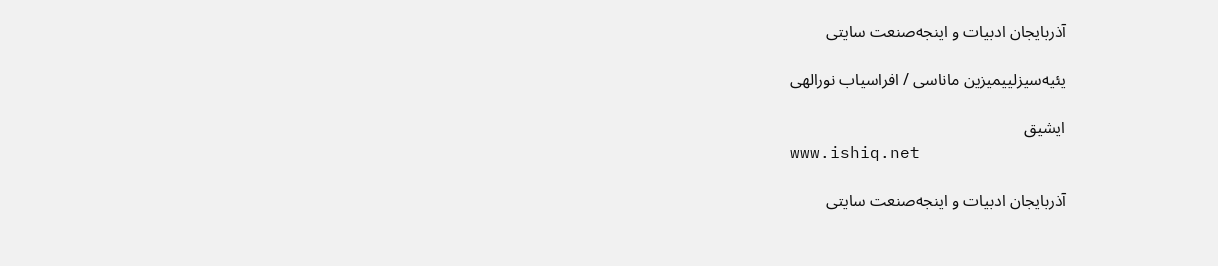آذربایجان ادبیات و اینجه‌صنعت سایتی

یئیه‌سیزلییمیزین ماناسی / افراسیاب نورالهی

ایشیق
www.ishiq.net

آذربایجان ادبیات و اینجه‌صنعت سایتی